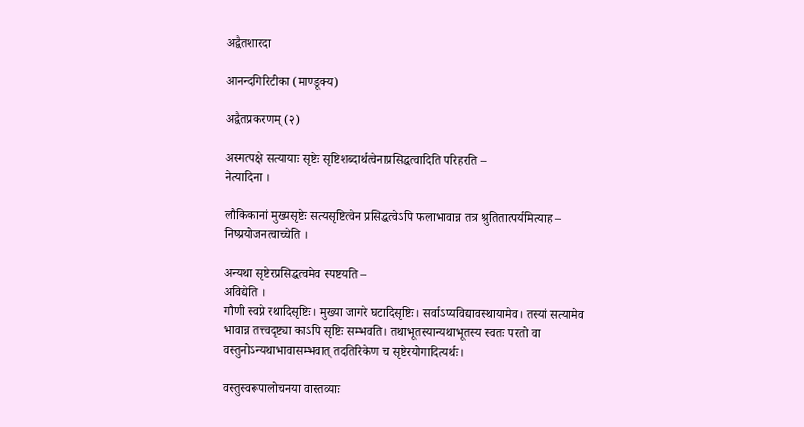अद्वैतशारदा

आनन्दगिरिटीका (माण्डूक्य)

अद्वैतप्रकरणम् (२)

अस्मत्पक्षे सत्यायाः सृष्टेः सृष्टिशब्दार्थत्वेनाप्रसिद्धत्वादिति परिहरति –
नेत्यादिना ।

लौकिकानां मुख्यसृष्टेः सत्यसृष्टित्वेन प्रसिद्धत्वेऽपि फलाभावान्न तत्र श्रुतितात्पर्यमित्याह –
निष्प्रयोजनत्वाच्चेति ।

अन्यथा सृष्टेरप्रसिद्धत्वमेव स्पष्टयति –
अविद्येति ।
गौणी स्वप्ने रथादिसृष्टिः। मुख्या जागरे घटादिसृष्टिः। सर्वाऽप्यविद्यावस्थायामेव। तस्यां सत्यामेव भावान्न तत्त्वदृष्ट्या काऽपि सृष्टिः सम्भवति। तथाभूतस्यान्यथाभूतस्य स्वतः परतो वा वस्तुनोऽन्यथाभावासम्भवात् तदतिरिकेण च सृष्टेरयोगादित्यर्थः।

वस्तुस्वरूपालोचनया वास्तव्याः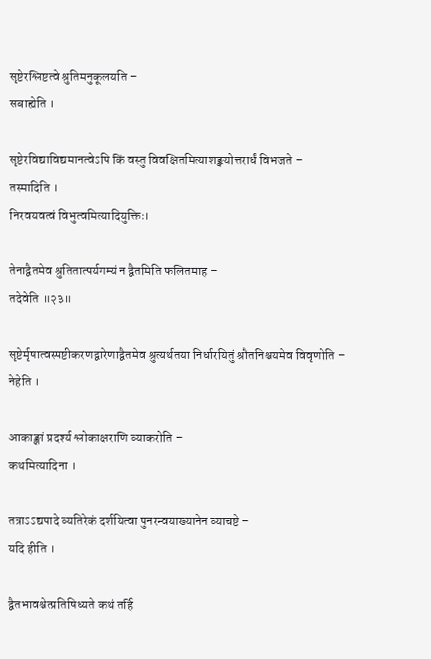सृष्टेरश्लिष्टत्वे श्रुतिमनुकूलयति –
सबाह्येति ।

सृष्टेरविद्याविद्यमानत्वेऽपि किं वस्तु विवक्षितमित्याशङ्क्योत्तरार्धं विभजते –
तस्मादिति ।
निरवयवत्वं विभुत्वमित्यादियुक्तिः।

तेनाद्वैतमेव श्रुतितात्पर्यगम्यं न द्वैतमिति फलितमाह –
तदेवेति ॥२३॥

सृष्टेर्मृषात्वस्पष्टीकरणद्वारेणाद्वैतमेव श्रुत्यर्थतया निर्धारयितुं श्रौतनिश्चयमेव विवृणोति –
नेहेति ।

आकाङ्क्षां प्रदर्श्य श्लोकाक्षराणि व्याकरोति –
कथमित्यादिना ।

तत्राऽऽद्यपादे व्यतिरेकं दर्शयित्वा पुनरन्वयाख्यानेन व्याचष्टे –
यदि हीति ।

द्वैतभावश्चेत्प्रतिषिध्यते कथं तर्हि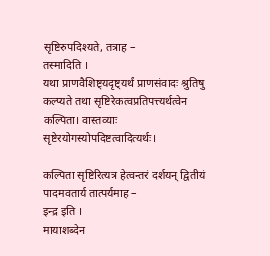सृष्टिरुपदिश्यते, तत्राह –
तस्मादिति ।
यथा प्राणवैशिष्ट्यदृष्ट्यर्थं प्राणसंवादः श्रुतिषु कल्प्यते तथा सृष्टिरेकत्वप्रतिपत्त्यर्थत्वेन कल्पिता। वास्तव्याः सृष्टेरयोगस्योपदिष्टत्वादित्यर्थः।

कल्पिता सृष्टिरित्यत्र हेत्वन्तरं दर्शयन् द्वितीयं पादमवतार्य तात्पर्यमाह –
इन्द्र इति ।
मायाशब्देन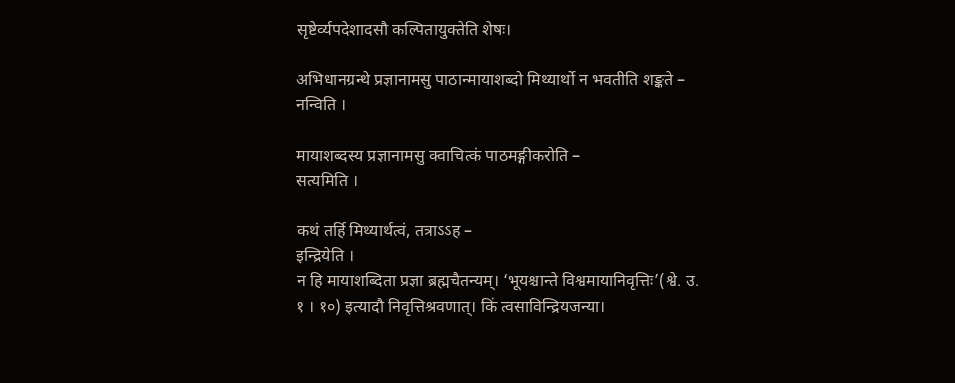सृष्टेर्व्यपदेशादसौ कल्पितायुक्तेति शेषः।

अभिधानग्रन्थे प्रज्ञानामसु पाठान्मायाशब्दो मिथ्यार्थो न भवतीति शङ्कते –
नन्विति ।

मायाशब्दस्य प्रज्ञानामसु क्वाचित्कं पाठमङ्गीकरोति –
सत्यमिति ।

कथं तर्हि मिथ्यार्थत्वं, तत्राऽऽह –
इन्द्रियेति ।
न हि मायाशब्दिता प्रज्ञा ब्रह्मचैतन्यम्। ‘भूयश्चान्ते विश्वमायानिवृत्तिः’(श्वे. उ. १ । १०) इत्यादौ निवृत्तिश्रवणात्। किं त्वसाविन्द्रियजन्या।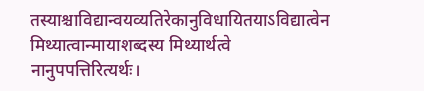तस्याश्चाविद्यान्वयव्यतिरेकानुविधायितयाऽविद्यात्वेन मिथ्यात्वान्मायाशब्दस्य मिथ्यार्थत्वे नानुपपत्तिरित्यर्थः।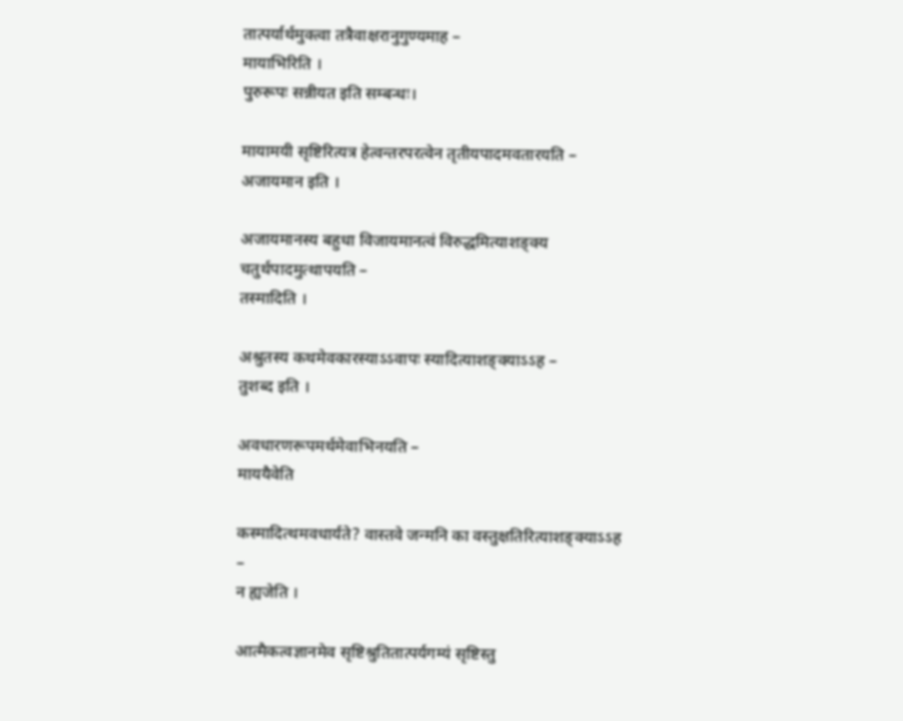तात्पर्यार्थमुक्त्वा तत्रैवाक्षरानुगुण्यमाह –
मायाभिरिति ।
पुरुरूपः सन्नीयत इति सम्बन्धः।

मायामयी सृष्टिरित्यत्र हेत्वन्तरपरत्वेन तृतीयपादमवतारयति –
अजायमान इति ।

अजायमानस्य बहुधा विजायमानत्वं विरुद्धमित्याशङ्क्य चतुर्थपादमुत्थापयति –
तस्मादिति ।

अश्रुतस्य कथमेवकारस्याऽऽवापः स्यादित्याशङ्क्याऽऽह –
तुशब्द इति ।

अवधारणरूपमर्थमेवाभिनयति –
माययैवेति

कस्मादित्थमवधार्यते? वास्तवे जन्मनि का वस्तुक्षतिरित्याशङ्क्याऽऽह –
न ह्यजेति ।

आत्मैकत्वज्ञानमेव सृष्टिश्रुतितात्पर्यगम्यं सृष्टिस्तु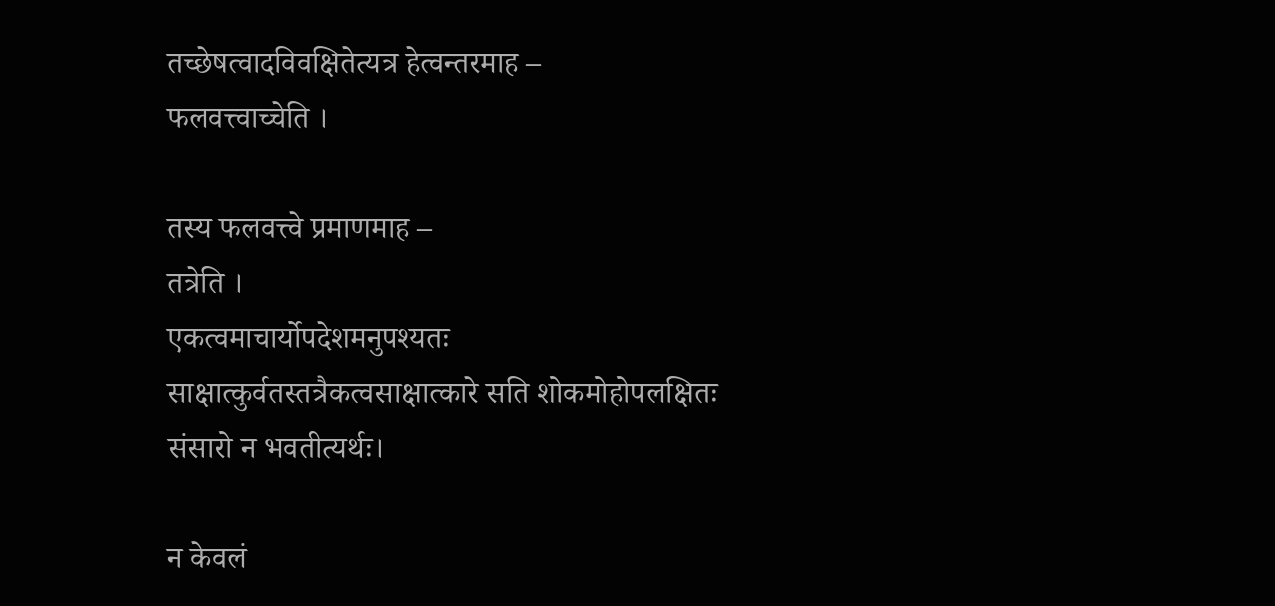तच्छेषत्वादविवक्षितेत्यत्र हेत्वन्तरमाह –
फलवत्त्वाच्चेति ।

तस्य फलवत्त्वे प्रमाणमाह –
तत्रेति ।
एकत्वमाचार्योपदेशमनुपश्यतः साक्षात्कुर्वतस्तत्रैकत्वसाक्षात्कारे सति शोकमोहोपलक्षितः संसारो न भवतीत्यर्थः।

न केवलं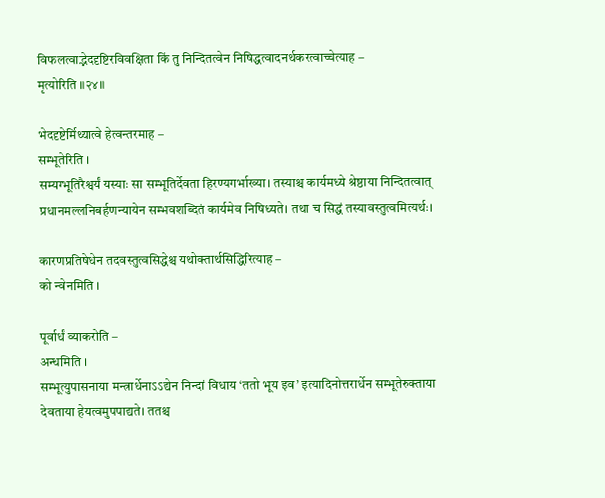विफलत्वाद्भेददृष्टिरविवक्षिता किं तु निन्दितत्वेन निषिद्धत्वादनर्थकरत्वाच्चेत्याह –
मृत्योरिति ॥२४॥

भेददृष्टेर्मिथ्यात्वे हेत्वन्तरमाह –
सम्भूतेरिति ।
सम्यग्भूतिरैश्वर्यं यस्याः सा सम्भूतिर्देवता हिरण्यगर्भाख्या। तस्याश्च कार्यमध्ये श्रेष्ठाया निन्दितत्वात् प्रधानमल्लनिबर्हणन्यायेन सम्भवशब्दितं कार्यमेव निषिध्यते। तथा च सिद्धं तस्यावस्तुत्वमित्यर्थः।

कारणप्रतिषेधेन तदवस्तुत्वसिद्धेश्च यथोक्तार्थसिद्धिरित्याह –
को न्वेनमिति ।

पूर्वार्धं व्याकरोति –
अन्धमिति ।
सम्भूत्युपासनाया मन्त्रार्धेनाऽऽद्येन निन्दां विधाय ‘ततो भूय इव’ इत्यादिनोत्तरार्धेन सम्भूतेरुक्ताया देवताया हेयत्वमुपपाद्यते। ततश्च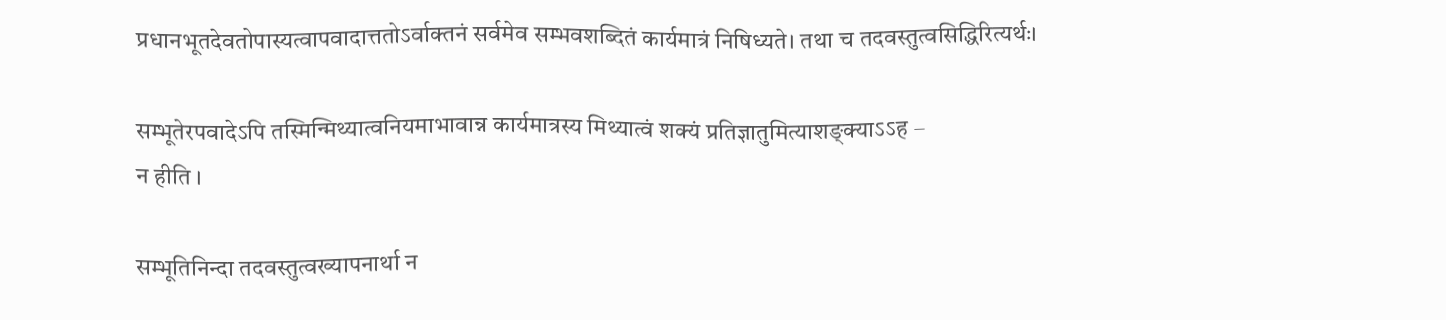प्रधानभूतदेवतोपास्यत्वापवादात्ततोऽर्वाक्तनं सर्वमेव सम्भवशब्दितं कार्यमात्रं निषिध्यते। तथा च तदवस्तुत्वसिद्धिरित्यर्थः।

सम्भूतेरपवादेऽपि तस्मिन्मिथ्यात्वनियमाभावान्न कार्यमात्रस्य मिथ्यात्वं शक्यं प्रतिज्ञातुमित्याशङ्क्याऽऽह –
न हीति ।

सम्भूतिनिन्दा तदवस्तुत्वख्यापनार्था न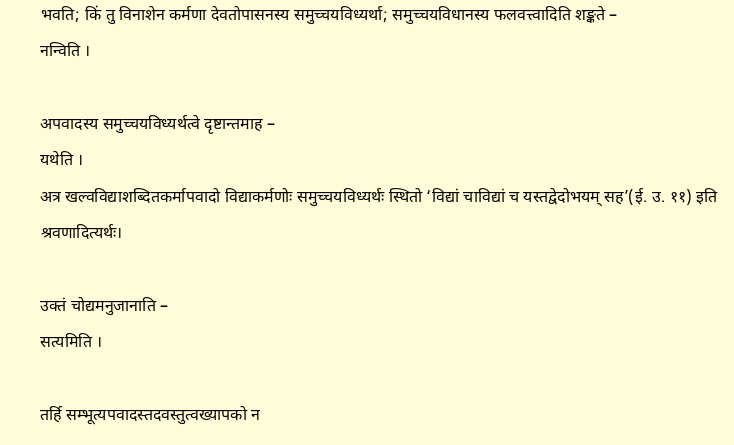भवति; किं तु विनाशेन कर्मणा देवतोपासनस्य समुच्चयविध्यर्था; समुच्चयविधानस्य फलवत्त्वादिति शङ्कते –
नन्विति ।

अपवादस्य समुच्चयविध्यर्थत्वे दृष्टान्तमाह –
यथेति ।
अत्र खल्वविद्याशब्दितकर्मापवादो विद्याकर्मणोः समुच्चयविध्यर्थः स्थितो ‘विद्यां चाविद्यां च यस्तद्वेदोभयम् सह’(ई. उ. ११) इति श्रवणादित्यर्थः।

उक्तं चोद्यमनुजानाति –
सत्यमिति ।

तर्हि सम्भूत्यपवादस्तदवस्तुत्वख्यापको न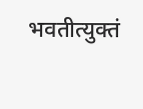भवतीत्युक्तं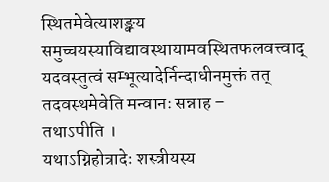स्थितमेवेत्याशङ्क्य समुच्चयस्याविद्यावस्थायामवस्थितफलवत्त्वाद् यदवस्तुत्वं सम्भूत्यादेर्निन्दाधीनमुक्तं तत् तदवस्थमेवेति मन्वानः सन्नाह –
तथाऽपीति ।
यथाऽग्निहोत्रादेः शस्त्रीयस्य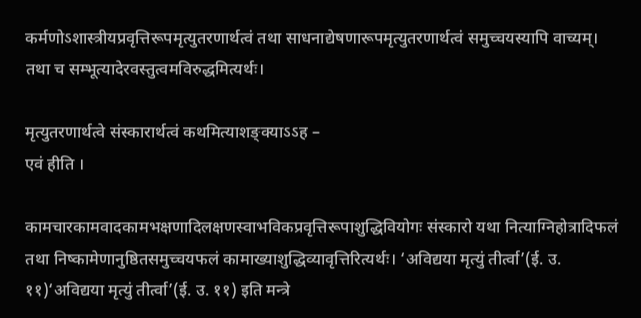कर्मणोऽशास्त्रीयप्रवृत्तिरूपमृत्युतरणार्थत्वं तथा साधनाद्येषणारूपमृत्युतरणार्थत्वं समुच्चयस्यापि वाच्यम्। तथा च सम्भूत्यादेरवस्तुत्वमविरुद्धमित्यर्थः।

मृत्युतरणार्थत्वे संस्कारार्थत्वं कथमित्याशङ्क्याऽऽह –
एवं हीति ।

कामचारकामवादकामभक्षणादिलक्षणस्वाभविकप्रवृत्तिरूपाशुद्धिवियोगः संस्कारो यथा नित्याग्निहोत्रादिफलं तथा निष्कामेणानुष्ठितसमुच्चयफलं कामाख्याशुद्धिव्यावृत्तिरित्यर्थः। ‘अविद्यया मृत्युं तीर्त्वा’(ई. उ. ११)‘अविद्यया मृत्युं तीर्त्वा’(ई. उ. ११) इति मन्त्रे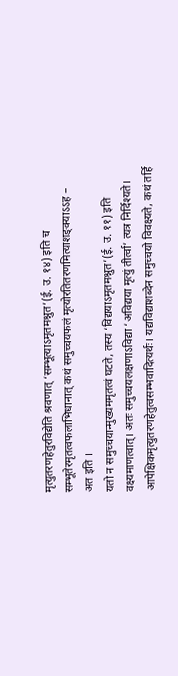मृत्युतरणहेतुरविद्येति श्रवणात् ‘सम्भूत्याऽमृतमश्नुत’(ई. उ. १४) इति च सम्भूतेरमृतत्वफलाभिधानात् कथं समुच्चयफलं मृत्योरतितरणमित्याशङ्क्याऽऽह –
अत इति ।
यतो न समुच्चयान्मुख्यममृतत्वं घटते, तस्य ‘विद्ययाऽमृतमश्नुत’(ई. उ. ११) इति वक्ष्यमाणत्वात्। अतः समुच्चयलक्षणाऽविद्या ‘अविद्यया मृत्युं तीर्त्वा’ त्यत्र निर्दिश्यते। आपेक्षिकमृत्युतरणहेतुत्वसम्भवादित्यर्थः। यद्यविद्याशब्देन समुच्चयो विवक्ष्यते, कथं तर्हि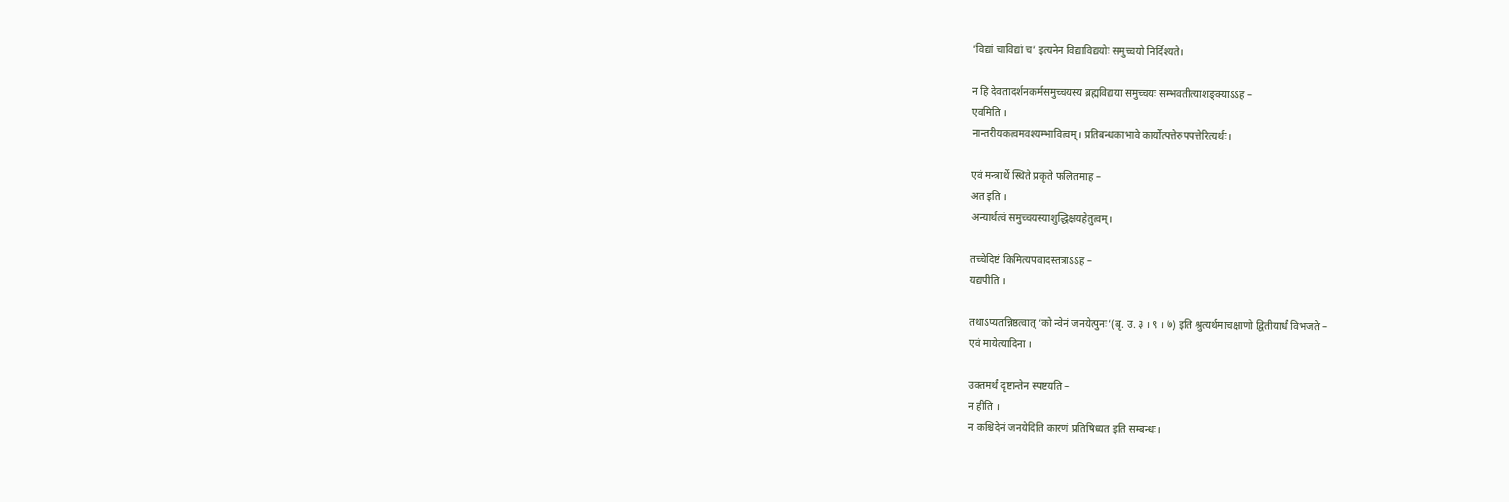‘विद्यां चाविद्यां च’ इत्यनेन विद्याविद्ययोः समुच्चयो निर्दिश्यते।

न हि देवतादर्शनकर्मसमुच्चयस्य ब्रह्मविद्यया समुच्चयः सम्भवतीत्याशङ्क्याऽऽह –
एवमिति ।
नान्तरीयकत्वमवश्यम्भावित्वम्। प्रतिबन्धकाभावे कार्योत्पत्तेरुपपत्तेरित्यर्थः।

एवं मन्त्रार्थे स्थिते प्रकृते फलितमाह –
अत इति ।
अन्यार्थत्वं समुच्चयस्याशुद्धिक्षयहेतुत्वम्।

तच्चेदिष्टं किमित्यपवादस्तत्राऽऽह –
यद्यपीति ।

तथाऽप्यतन्निष्ठत्वात् ‘को न्वेनं जनयेत्पुनः’(बृ. उ. ३ । ९ । ७) इति श्रुत्यर्थमाचक्षाणो द्वितीयार्धं विभजते –
एवं मायेत्यादिना ।

उक्तमर्थं दृष्टान्तेन स्पष्टयति –
न हीति ।
न कश्चिदेनं जनयेदिति कारणं प्रतिषिध्यत इति सम्बन्धः।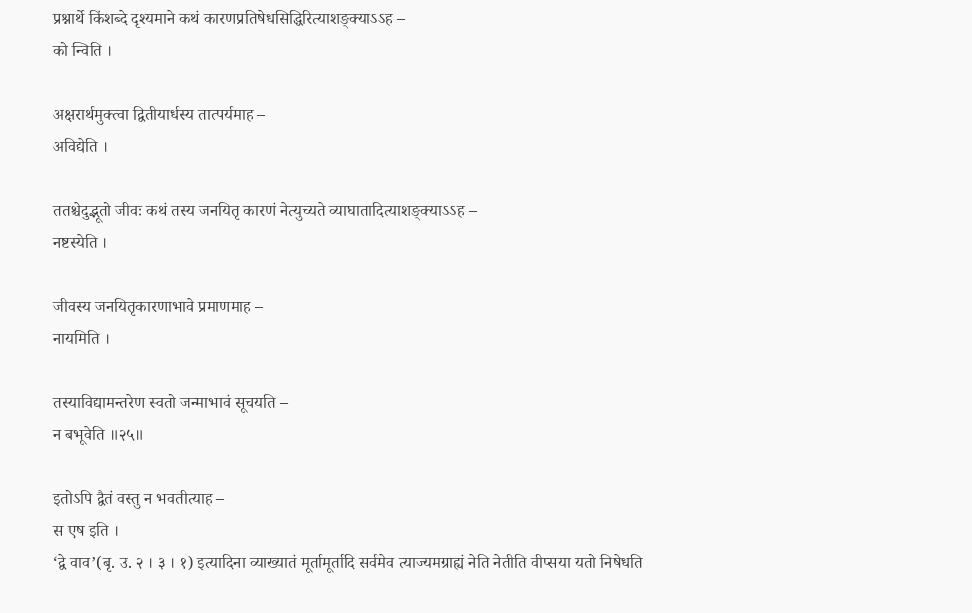प्रश्नार्थे किंशब्दे दृश्यमाने कथं कारणप्रतिषेधसिद्धिरित्याशङ्क्याऽऽह –
को न्विति ।

अक्षरार्थमुक्त्वा द्वितीयार्धस्य तात्पर्यमाह –
अविद्येति ।

ततश्चेदुद्भूतो जीवः कथं तस्य जनयितृ कारणं नेत्युच्यते व्याघातादित्याशङ्क्याऽऽह –
नष्टस्येति ।

जीवस्य जनयितृकारणाभावे प्रमाणमाह –
नायमिति ।

तस्याविद्यामन्तरेण स्वतो जन्माभावं सूचयति –
न बभूवेति ॥२५॥

इतोऽपि द्वैतं वस्तु न भवतीत्याह –
स एष इति ।
‘द्वे वाव’(बृ. उ. २ । ३ । १) इत्यादिना व्याख्यातं मूर्तामूर्तादि सर्वमेव त्याज्यमग्राह्यं नेति नेतीति वीप्सया यतो निषेधति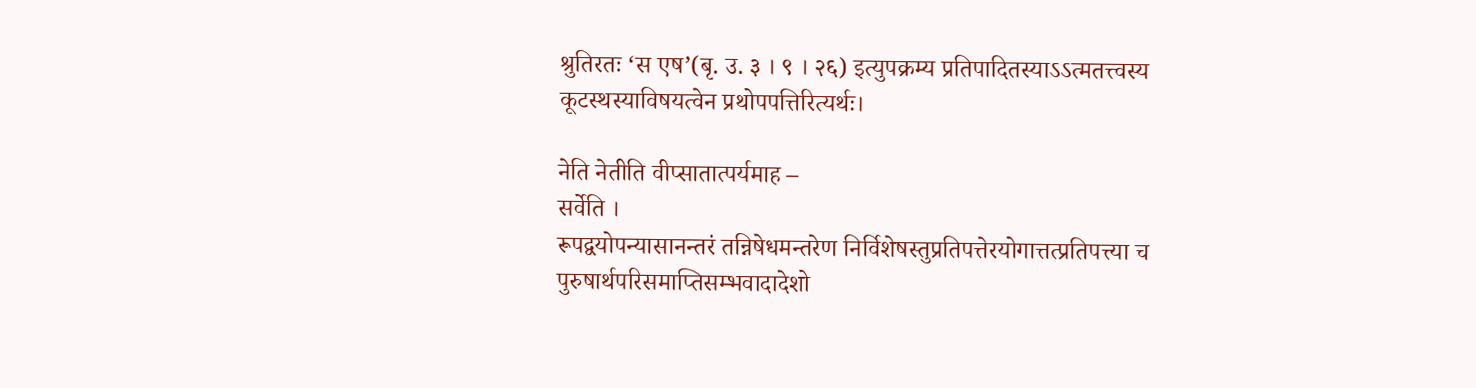श्रुतिरतः ‘स एष’(बृ. उ. ३ । ९ । २६) इत्युपक्रम्य प्रतिपादितस्याऽऽत्मतत्त्वस्य कूटस्थस्याविषयत्वेन प्रथोपपत्तिरित्यर्थः।

नेति नेतीति वीप्सातात्पर्यमाह –
सर्वेति ।
रूपद्वयोपन्यासानन्तरं तन्निषेधमन्तरेण निर्विशेषस्तुप्रतिपत्तेरयोगात्तत्प्रतिपत्त्या च पुरुषार्थपरिसमाप्तिसम्भवादादेशो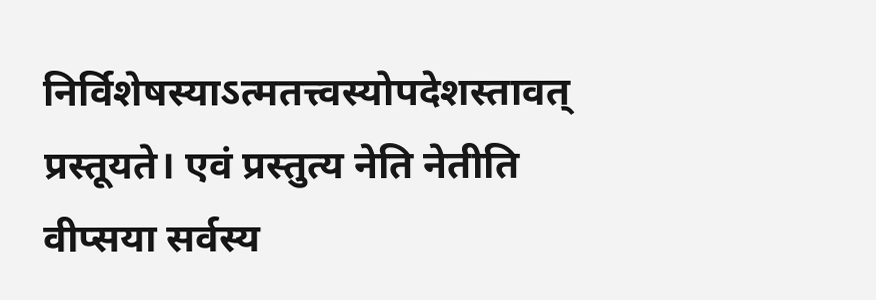निर्विशेषस्याऽत्मतत्त्वस्योपदेशस्तावत् प्रस्तूयते। एवं प्रस्तुत्य नेति नेतीति वीप्सया सर्वस्य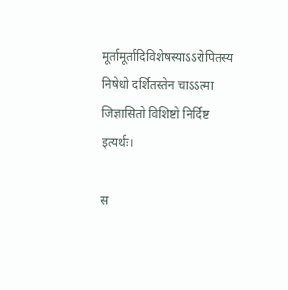मूर्तामूर्तादिविशेषस्याऽऽरोपितस्य निषेधो दर्शितस्तेन चाऽऽत्मा जिज्ञासितो विशिष्टो निर्दिष्ट इत्यर्थः।

स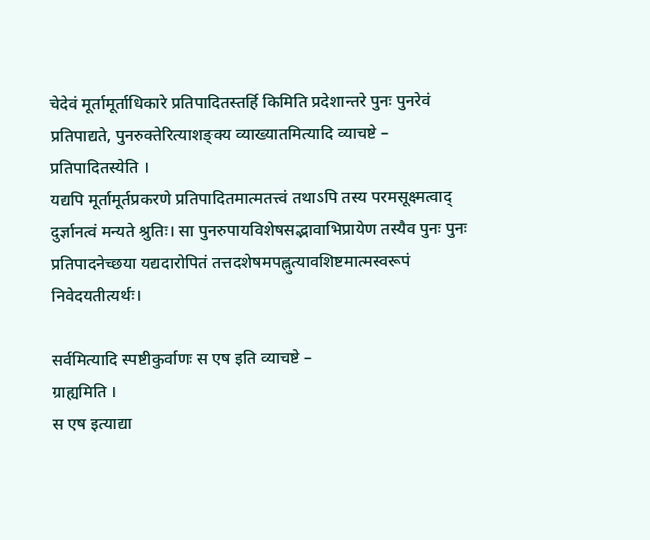चेदेवं मूर्तामूर्ताधिकारे प्रतिपादितस्तर्हि किमिति प्रदेशान्तरे पुनः पुनरेवं प्रतिपाद्यते, पुनरुक्तेरित्याशङ्क्य व्याख्यातमित्यादि व्याचष्टे –
प्रतिपादितस्येति ।
यद्यपि मूर्तामूर्तप्रकरणे प्रतिपादितमात्मतत्त्वं तथाऽपि तस्य परमसूक्ष्मत्वाद् दुर्ज्ञानत्वं मन्यते श्रुतिः। सा पुनरुपायविशेषसद्भावाभिप्रायेण तस्यैव पुनः पुनः प्रतिपादनेच्छया यद्यदारोपितं तत्तदशेषमपह्नुत्यावशिष्टमात्मस्वरूपं निवेदयतीत्यर्थः।

सर्वमित्यादि स्पष्टीकुर्वाणः स एष इति व्याचष्टे –
ग्राह्यमिति ।
स एष इत्याद्या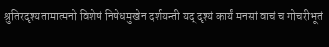श्रुतिरदृश्यतामात्मनो विशेषं निषेधमुखेन दर्शयन्ती यद् दृश्यं कार्यं मनसां वाचं च गोचरीभूतं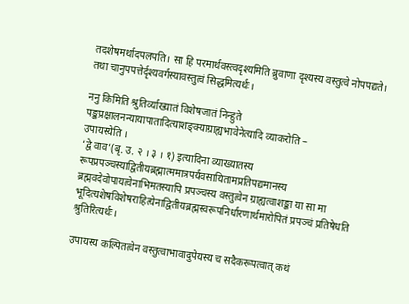तदशेषमर्थादपलपति। सा हि परमार्थवस्त्वदृश्यमिति ब्रुवाणा दृश्यस्य वस्तुत्वे नोपपद्यते। तथा चानुपपत्तेर्दृश्यवर्गस्यावस्तुत्वं सिद्धमित्यर्थः।

ननु किमिति श्रुतिर्व्याख्यातं विशेषजातं निन्हुते पङ्कप्रक्षालनन्यायापातादित्याशङ्क्याग्राह्यभावेनेत्यादि व्याकरोति –
उपायस्येति ।
‘द्वे वाव’(बृ. उ. २ । ३ । १) इत्यादिना व्याख्यातस्य रूपप्रपञ्चस्याद्वितीयब्रह्मात्ममात्रपर्यवसायितामप्रतिपद्यमानस्य ब्रह्मवदेवोपायत्वेनाभिमतस्यापि प्रपञ्चस्य वस्तुत्वेन ग्राह्यत्वाशङ्का या सा मा भूदित्यशेषविशेषराहित्येनाद्वितीयब्रह्मस्वरूपनिर्धारणार्थमारोपितं प्रपञ्चं प्रतिषेधति श्रुतिरित्यर्थः।

उपायस्य कल्पितत्वेन वस्तुत्वाभावादुपेयस्य च सदैकरूपत्वात् कथं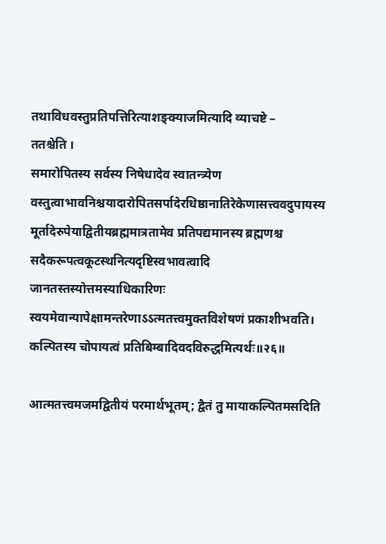तथाविधवस्तुप्रतिपत्तिरित्याशङ्क्याजमित्यादि व्याचष्टे –
ततश्चेति ।
समारोपितस्य सर्वस्य निषेधादेव स्वातन्त्र्येण वस्तुत्वाभावनिश्चयादारोपितसर्पादेरधिष्ठानातिरेकेणासत्त्ववदुपायस्य मूर्तादेरुपेयाद्वितीयब्रह्ममात्रतामेव प्रतिपद्यमानस्य ब्रह्मणश्च सदैकरूपत्वकूटस्थनित्यदृष्टिस्वभावत्वादि जानतस्तस्योत्तमस्याधिकारिणः स्वयमेवान्यापेक्षामन्तरेणाऽऽत्मतत्त्वमुक्तविशेषणं प्रकाशीभवति। कल्पितस्य चोपायत्वं प्रतिबिम्बादिवदविरुद्धमित्यर्थः॥२६॥

आत्मतत्त्वमजमद्वितीयं परमार्थभूतम्; द्वैतं तु मायाकल्पितमसदिति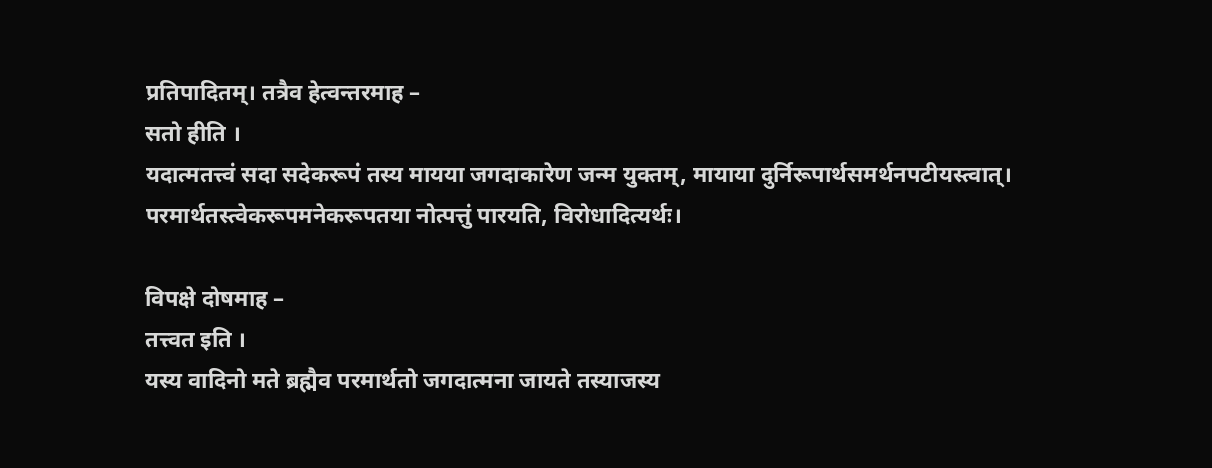प्रतिपादितम्। तत्रैव हेत्वन्तरमाह –
सतो हीति ।
यदात्मतत्त्वं सदा सदेकरूपं तस्य मायया जगदाकारेण जन्म युक्तम्, मायाया दुर्निरूपार्थसमर्थनपटीयस्त्वात्। परमार्थतस्त्वेकरूपमनेकरूपतया नोत्पत्तुं पारयति, विरोधादित्यर्थः।

विपक्षे दोषमाह –
तत्त्वत इति ।
यस्य वादिनो मते ब्रह्मैव परमार्थतो जगदात्मना जायते तस्याजस्य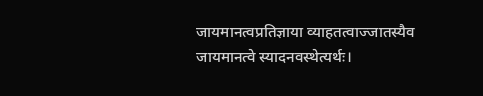जायमानत्वप्रतिज्ञाया व्याहतत्वाज्जातस्यैव जायमानत्वे स्यादनवस्थेत्यर्थः।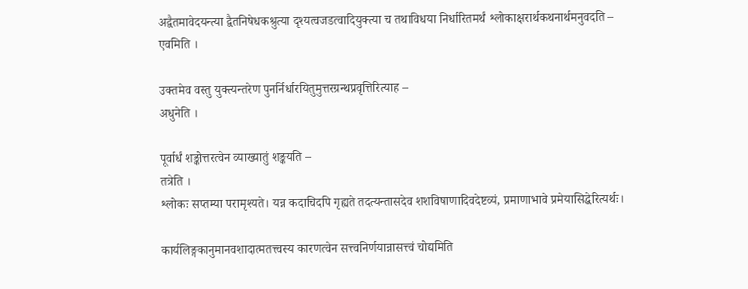अद्वैतमावेदयन्त्या द्वैतनिषेधकश्रुत्या दृश्यत्वजडत्वादियुक्त्या च तथाविधया निर्धारितमर्थं श्लोकाक्षरार्थकथनार्थमनुवदति –
एवमिति ।

उक्तमेव वस्तु युक्त्यन्तरेण पुनर्निर्धारयितुमुत्तरग्रन्थप्रवृत्तिरित्याह –
अधुनेति ।

पूर्वार्धं शङ्कोत्तरत्वेन व्याख्यातुं शङ्कयति –
तत्रेति ।
श्लोकः सप्तम्या परामृश्यते। यन्न कदाचिदपि गृह्यते तदत्यन्तासदेव शशविषाणादिवदेष्टव्यं, प्रमाणाभावे प्रमेयासिद्धेरित्यर्थः।

कार्यलिङ्गकानुमानवशादात्मतत्त्वस्य कारणत्वेन सत्त्वनिर्णयान्नासत्त्वं चोद्यमिति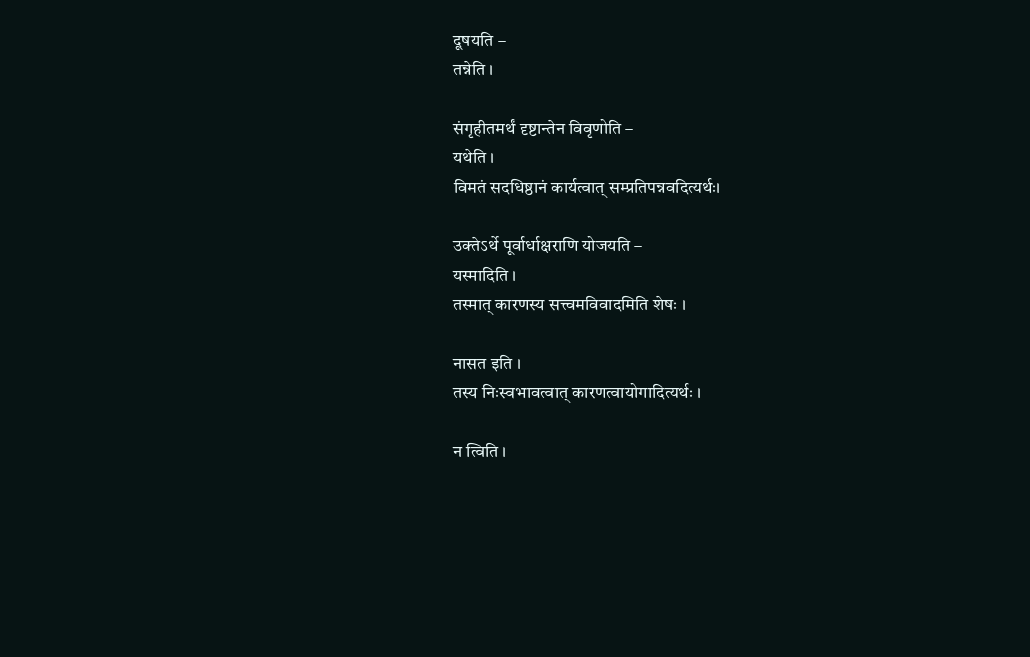दूषयति –
तन्नेति ।

संगृहीतमर्थं दृष्टान्तेन विवृणोति –
यथेति ।
विमतं सदधिष्ठानं कार्यत्वात् सम्प्रतिपन्नवदित्यर्थः।

उक्तेऽर्थे पूर्वार्धाक्षराणि योजयति –
यस्मादिति ।
तस्मात् कारणस्य सत्त्वमविवादमिति शेषः ।

नासत इति ।
तस्य निःस्वभावत्वात् कारणत्वायोगादित्यर्थः ।

न त्विति ।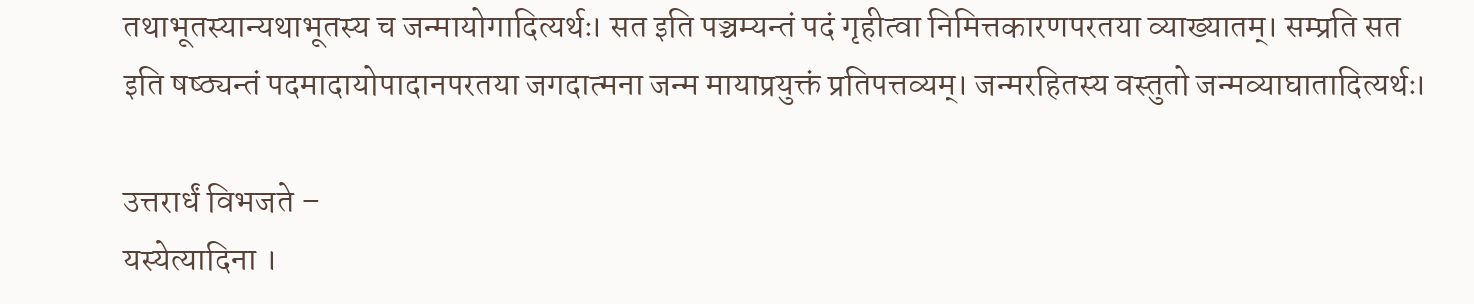तथाभूतस्यान्यथाभूतस्य च जन्मायोगादित्यर्थः। सत इति पञ्चम्यन्तं पदं गृहीत्वा निमित्तकारणपरतया व्याख्यातम्। सम्प्रति सत इति षष्ठ्यन्तं पदमादायोपादानपरतया जगदात्मना जन्म मायाप्रयुक्तं प्रतिपत्तव्यम्। जन्मरहितस्य वस्तुतो जन्मव्याघातादित्यर्थः।

उत्तरार्धं विभजते –
यस्येत्यादिना ।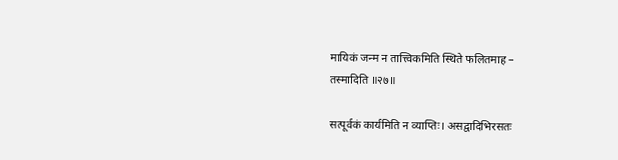मायिकं जन्म न तात्त्विकमिति स्थिते फलितमाह –
तस्मादिति ॥२७॥

सत्पूर्वकं कार्यमिति न व्याप्तिः। असद्वादिभिरसतः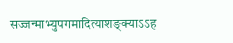सज्जन्माभ्युपगमादित्याशङ्क्याऽऽह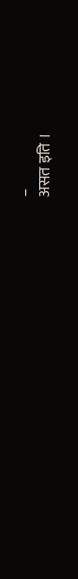–
असत इति ।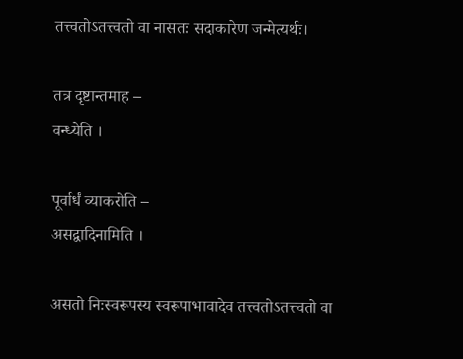तत्त्वतोऽतत्त्वतो वा नासतः सदाकारेण जन्मेत्यर्थः।

तत्र दृष्टान्तमाह –
वन्ध्येति ।

पूर्वार्धं व्याकरोति –
असद्वादिनामिति ।

असतो निःस्वरूपस्य स्वरूपाभावादेव तत्त्वतोऽतत्त्वतो वा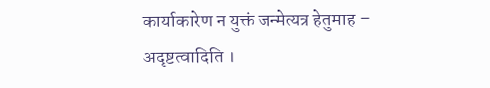कार्याकारेण न युक्तं जन्मेत्यत्र हेतुमाह –
अदृष्टत्वादिति ।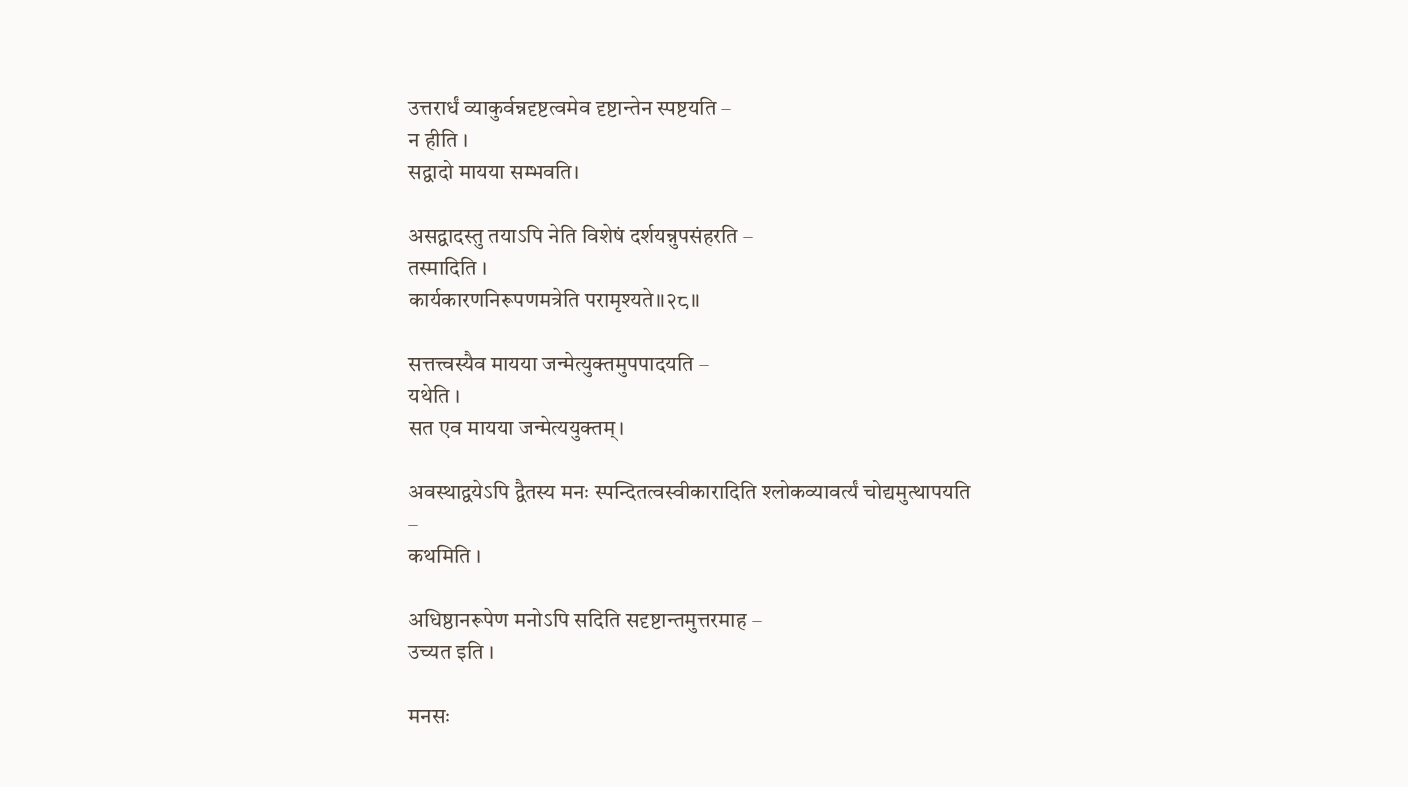उत्तरार्धं व्याकुर्वन्नदृष्टत्वमेव दृष्टान्तेन स्पष्टयति –
न हीति ।
सद्वादो मायया सम्भवति।

असद्वादस्तु तयाऽपि नेति विशेषं दर्शयन्नुपसंहरति –
तस्मादिति ।
कार्यकारणनिरूपणमत्रेति परामृश्यते॥२८॥

सत्तत्त्वस्यैव मायया जन्मेत्युक्तमुपपादयति –
यथेति ।
सत एव मायया जन्मेत्ययुक्तम्।

अवस्थाद्वयेऽपि द्वैतस्य मनः स्पन्दितत्वस्वीकारादिति श्लोकव्यावर्त्यं चोद्यमुत्थापयति –
कथमिति ।

अधिष्ठानरूपेण मनोऽपि सदिति सदृष्टान्तमुत्तरमाह –
उच्यत इति ।

मनसः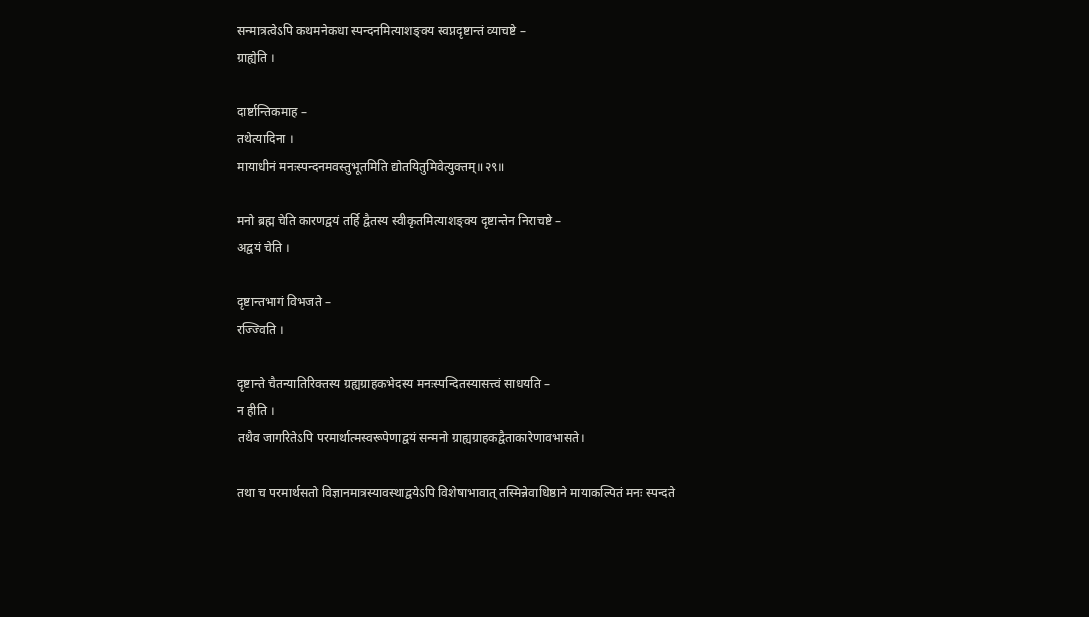सन्मात्रत्वेऽपि कथमनेकधा स्पन्दनमित्याशङ्क्य स्वप्नदृष्टान्तं व्याचष्टे –
ग्राह्येति ।

दार्ष्टान्तिकमाह –
तथेत्यादिना ।
मायाधीनं मनःस्पन्दनमवस्तुभूतमिति द्योतयितुमिवेत्युक्तम्॥२९॥

मनो ब्रह्म चेति कारणद्वयं तर्हि द्वैतस्य स्वीकृतमित्याशङ्क्य दृष्टान्तेन निराचष्टे –
अद्वयं चेति ।

दृष्टान्तभागं विभजते –
रज्ज्विति ।

दृष्टान्ते चैतन्यातिरिक्तस्य ग्रह्यग्राहकभेदस्य मनःस्पन्दितस्यासत्त्वं साधयति –
न हीति ।
तथैव जागरितेऽपि परमार्थात्मस्वरूपेणाद्वयं सन्मनो ग्राह्यग्राहकद्वैताकारेणावभासते।

तथा च परमार्थसतो विज्ञानमात्रस्यावस्थाद्वयेऽपि विशेषाभावात् तस्मिन्नेवाधिष्ठाने मायाकल्पितं मनः स्पन्दते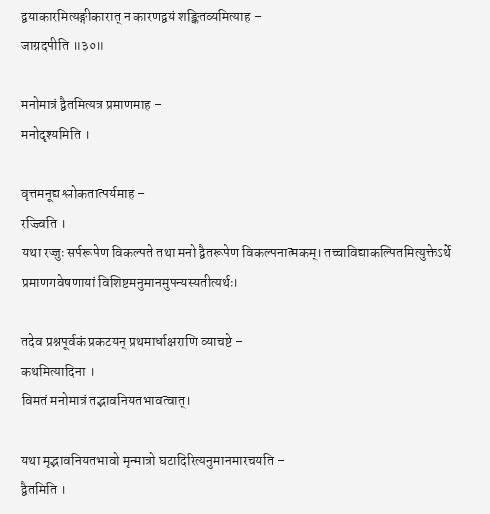द्वयाकारमित्यङ्गीकारात् न कारणद्वयं शङ्कितव्यमित्याह –
जाग्रदपीति ॥३०॥

मनोमात्रं द्वैतमित्यत्र प्रमाणमाह –
मनोदृश्यमिति ।

वृत्तमनूद्य श्लोकतात्पर्यमाह –
रज्ज्विति ।
यथा रज्जुः सर्परूपेण विकल्पते तथा मनो द्वैतरूपेण विकल्पनात्मकम्। तच्चाविद्याकल्पितमित्युक्तेऽर्थे प्रमाणगवेषणायां विशिष्टमनुमानमुपन्यस्यतीत्यर्थः।

तदेव प्रश्नपूर्वकं प्रकटयन् प्रथमार्धाक्षराणि व्याचष्टे –
कथमित्यादिना ।
विमतं मनोमात्रं तद्भावनियतभावत्वात्।

यथा मृद्भावनियतभावो मृन्मात्रो घटादिरित्यनुमानमारचयति –
द्वैतमिति ।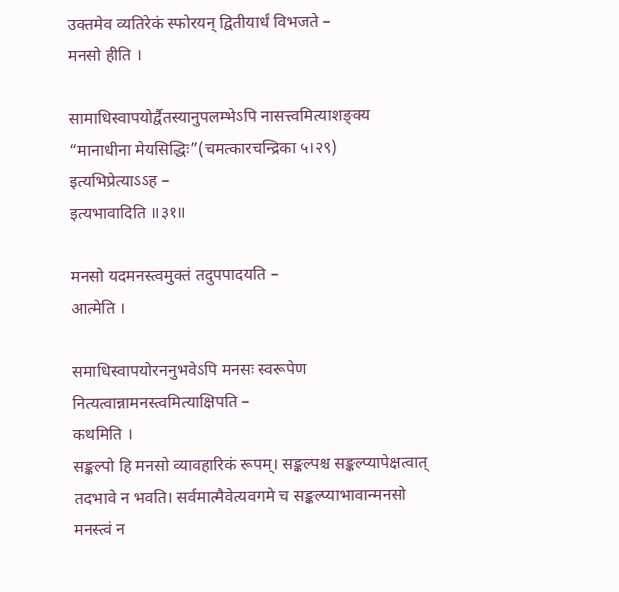उक्तमेव व्यतिरेकं स्फोरयन् द्वितीयार्धं विभजते –
मनसो हीति ।

सामाधिस्वापयोर्द्वैतस्यानुपलम्भेऽपि नासत्त्वमित्याशङ्क्य “मानाधीना मेयसिद्धिः”(चमत्कारचन्द्रिका ५।२९) इत्यभिप्रेत्याऽऽह –
इत्यभावादिति ॥३१॥

मनसो यदमनस्त्वमुक्तं तदुपपादयति –
आत्मेति ।

समाधिस्वापयोरननुभवेऽपि मनसः स्वरूपेण नित्यत्वान्नामनस्त्वमित्याक्षिपति –
कथमिति ।
सङ्कल्पो हि मनसो व्यावहारिकं रूपम्। सङ्कल्पश्च सङ्कल्प्यापेक्षत्वात् तदभावे न भवति। सर्वमात्मैवेत्यवगमे च सङ्कल्प्याभावान्मनसो मनस्त्वं न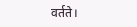वर्तते।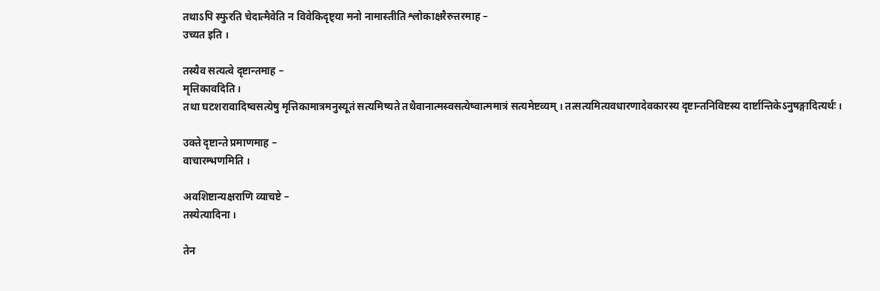तथाऽपि स्फुरति चेदात्मैवेति न विवेकिदृष्ट्या मनो नामास्तीति श्लोकाक्षरैरुत्तरमाह –
उच्यत इति ।

तस्यैव सत्यत्वे दृष्टान्तमाह –
मृत्तिकावदिति ।
तथा घटशरावादिष्वसत्येषु मृत्तिकामात्रमनुस्यूतं सत्यमिष्यते तथैवानात्मस्वसत्येष्वात्ममात्रं सत्यमेष्टव्यम्। तत्सत्यमित्यवधारणादेवकारस्य दृष्टान्तनिविष्टस्य दार्ष्टान्तिकेऽनुषङ्गादित्यर्थः।

उक्ते दृष्टान्ते प्रमाणमाह –
वाचारम्भणमिति ।

अवशिष्टान्यक्षराणि व्याचष्टे –
तस्येत्यादिना ।

तेन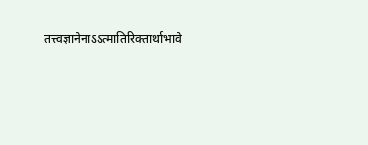तत्त्वज्ञानेनाऽऽत्मातिरिक्तार्थाभावे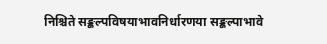निश्चिते सङ्कल्पविषयाभावनिर्धारणया सङ्कल्पाभावे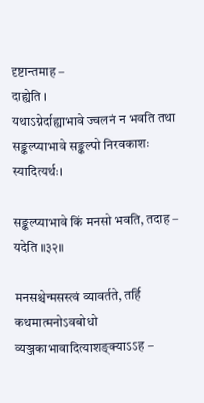दृष्टान्तमाह –
दाह्येति ।
यथाऽग्नेर्दाह्याभावे ज्वलनं न भवति तथा सङ्कल्प्याभावे सङ्कल्पो निरवकाशः स्यादित्यर्थः।

सङ्कल्प्याभावे किं मनसो भवति, तदाह –
यदेति ॥३२॥

मनसश्चेन्मसस्त्वं व्यावर्तते, तर्हि कथमात्मनोऽवबोधो व्यञ्जकाभावादित्याशङ्क्याऽऽह –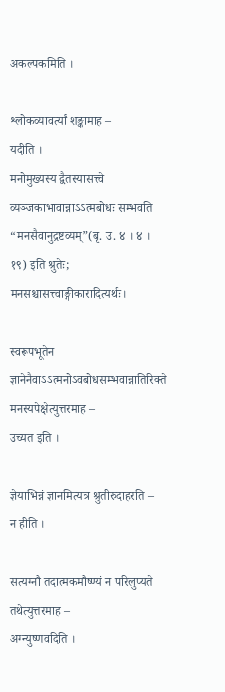अकल्पकमिति ।

श्लोकव्यावर्त्यां शङ्कामाह –
यदीति ।
मनोमुख्यस्य द्वैतस्यासत्त्वे व्यञ्जकाभावान्नाऽऽत्मबोधः सम्भवति “मनसैवानुद्रष्टव्यम्”(बृ. उ. ४ । ४ । १९) इति श्रुतेः; मनसश्चासत्त्वाङ्गीकारादित्यर्थः।

स्वरूपभूतेन ज्ञानेनैवाऽऽत्मनोऽवबोधसम्भवान्नातिरिक्ते मनस्यपेक्षेत्युत्तरमाह –
उच्यत इति ।

ज्ञेयाभिन्नं ज्ञानमित्यत्र श्रुतीरुदाहरति –
न हीति ।

सत्यग्नौ तदात्मकमौष्ण्यं न परिलुप्यते तथेत्युत्तरमाह –
अग्न्युष्णवदिति ।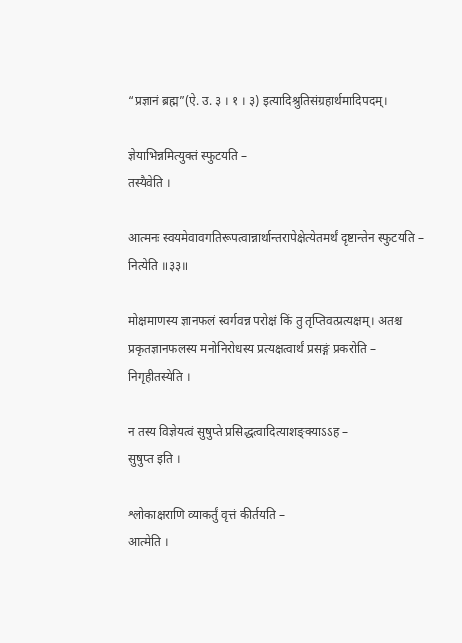“प्रज्ञानं ब्रह्म”(ऐ. उ. ३ । १ । ३) इत्यादिश्रुतिसंग्रहार्थमादिपदम्।

ज्ञेयाभिन्नमित्युक्तं स्फुटयति –
तस्यैवेति ।

आत्मनः स्वयमेवावगतिरूपत्वान्नार्थान्तरापेक्षेत्येतमर्थं दृष्टान्तेन स्फुटयति –
नित्येति ॥३३॥

मोक्षमाणस्य ज्ञानफलं स्वर्गवन्न परोक्षं किं तु तृप्तिवत्प्रत्यक्षम्। अतश्च प्रकृतज्ञानफलस्य मनोनिरोधस्य प्रत्यक्षत्वार्थं प्रसङ्गं प्रकरोति –
निगृहीतस्येति ।

न तस्य विज्ञेयत्वं सुषुप्ते प्रसिद्धत्वादित्याशङ्क्याऽऽह –
सुषुप्त इति ।

श्लोकाक्षराणि व्याकर्तुं वृत्तं कीर्तयति –
आत्मेति ।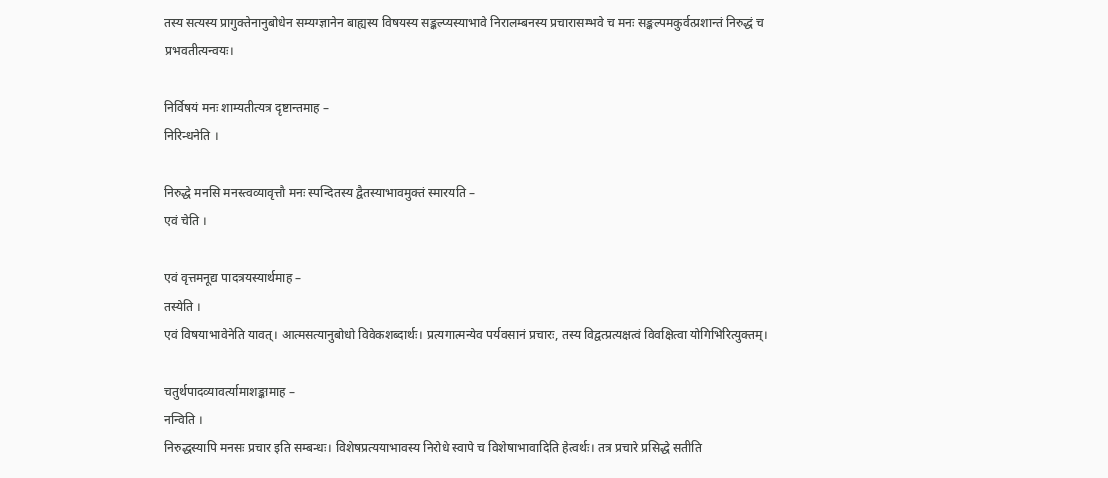तस्य सत्यस्य प्रागुक्तेनानुबोधेन सम्यग्ज्ञानेन बाह्यस्य विषयस्य सङ्कल्प्यस्याभावे निरालम्बनस्य प्रचारासम्भवे च मनः सङ्कल्पमकुर्वत्प्रशान्तं निरुद्धं च प्रभवतीत्यन्वयः।

निर्विषयं मनः शाम्यतीत्यत्र दृष्टान्तमाह –
निरिन्धनेति ।

निरुद्धे मनसि मनस्त्वव्यावृत्तौ मनः स्पन्दितस्य द्वैतस्याभावमुक्तं स्मारयति –
एवं चेति ।

एवं वृत्तमनूद्य पादत्रयस्यार्थमाह –
तस्येति ।
एवं विषयाभावेनेति यावत्। आत्मसत्यानुबोधो विवेकशब्दार्थः। प्रत्यगात्मन्येव पर्यवसानं प्रचारः, तस्य विद्वत्प्रत्यक्षत्वं विवक्षित्वा योगिभिरित्युक्तम्।

चतुर्थपादव्यावर्त्यामाशङ्कामाह –
नन्विति ।
निरुद्धस्यापि मनसः प्रचार इति सम्बन्धः। विशेषप्रत्ययाभावस्य निरोधे स्वापे च विशेषाभावादिति हेत्वर्थः। तत्र प्रचारे प्रसिद्धे सतीति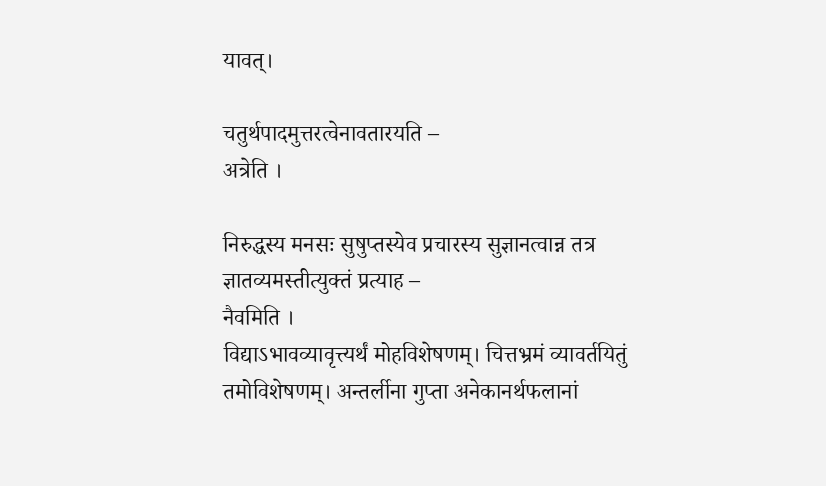यावत्।

चतुर्थपादमुत्तरत्वेनावतारयति –
अत्रेति ।

निरुद्धस्य मनसः सुषुप्तस्येव प्रचारस्य सुज्ञानत्वान्न तत्र ज्ञातव्यमस्तीत्युक्तं प्रत्याह –
नैवमिति ।
विद्याऽभावव्यावृत्त्यर्थं मोहविशेषणम्। चित्तभ्रमं व्यावर्तयितुं तमोविशेषणम्। अन्तर्लीना गुप्ता अनेकानर्थफलानां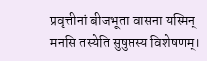प्रवृत्तीनां बीजभूता वासना यस्मिन् मनसि तस्येति सुषुप्तस्य विशेषणम्।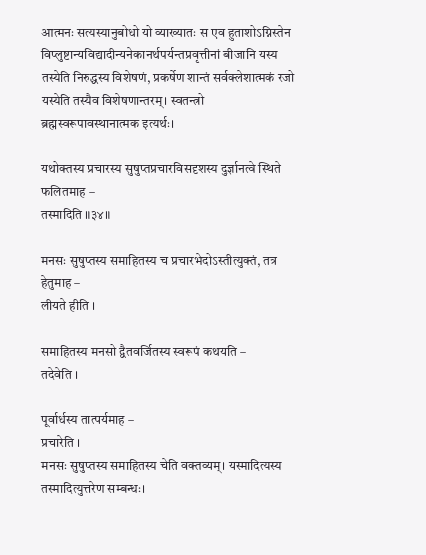आत्मनः सत्यस्यानुबोधो यो व्याख्यातः स एव हुताशोऽग्निस्तेन विप्लुष्टान्यविद्यादीन्यनेकानर्थपर्यन्तप्रवृत्तीनां बीजानि यस्य तस्येति निरुद्धस्य विशेषणं, प्रकर्षेण शान्तं सर्वक्लेशात्मकं रजो यस्येति तस्यैव विशेषणान्तरम्। स्वतन्त्रो ब्रह्मस्वरूपावस्थानात्मक इत्यर्थः।

यथोक्तस्य प्रचारस्य सुषुप्तप्रचारविसदृशस्य दुर्ज्ञानत्वे स्थिते फलितमाह –
तस्मादिति ॥३४॥

मनसः सुषुप्तस्य समाहितस्य च प्रचारभेदोऽस्तीत्युक्तं, तत्र हेतुमाह –
लीयते हीति ।

समाहितस्य मनसो द्वैतवर्जितस्य स्वरूपं कथयति –
तदेवेति ।

पूर्वार्धस्य तात्पर्यमाह –
प्रचारेति ।
मनसः सुषुप्तस्य समाहितस्य चेति वक्तव्यम्। यस्मादित्यस्य तस्मादित्युत्तरेण सम्बन्धः।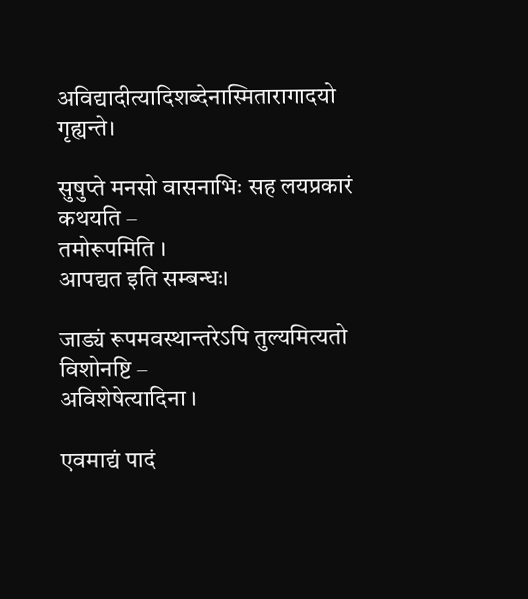अविद्यादीत्यादिशब्देनास्मितारागादयो गृह्यन्ते।

सुषुप्ते मनसो वासनाभिः सह लयप्रकारं कथयति –
तमोरूपमिति ।
आपद्यत इति सम्बन्धः।

जाड्यं रूपमवस्थान्तरेऽपि तुल्यमित्यतो विशोनष्टि –
अविशेषेत्यादिना ।

एवमाद्यं पादं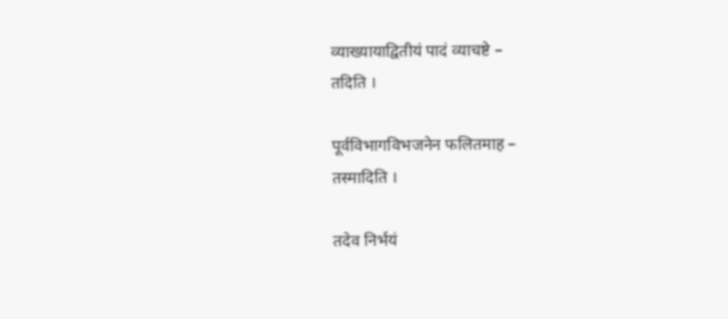व्याख्यायाद्वितीयं पादं व्याचष्टे –
तदिति ।

पूर्वविभागविभजनेन फलितमाह –
तस्मादिति ।

तदेव निर्भयं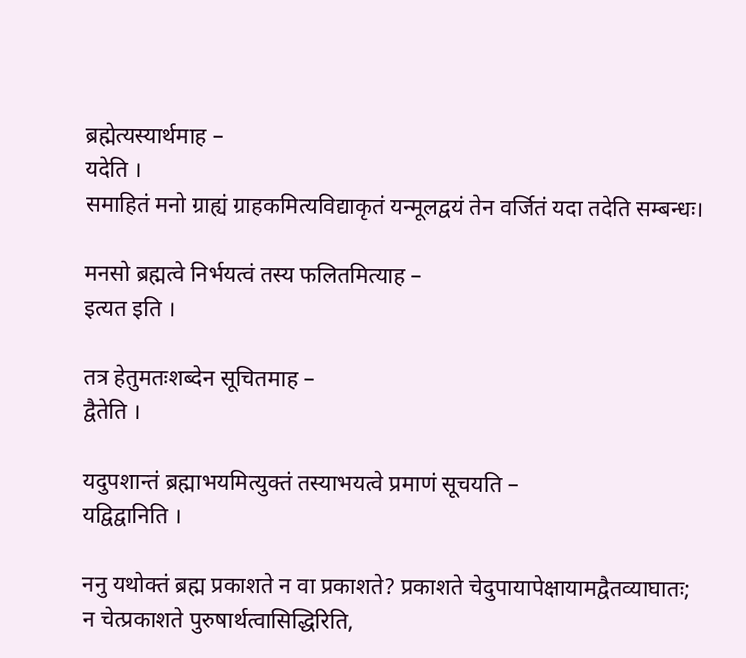ब्रह्मेत्यस्यार्थमाह –
यदेति ।
समाहितं मनो ग्राह्यं ग्राहकमित्यविद्याकृतं यन्मूलद्वयं तेन वर्जितं यदा तदेति सम्बन्धः।

मनसो ब्रह्मत्वे निर्भयत्वं तस्य फलितमित्याह –
इत्यत इति ।

तत्र हेतुमतःशब्देन सूचितमाह –
द्वैतेति ।

यदुपशान्तं ब्रह्माभयमित्युक्तं तस्याभयत्वे प्रमाणं सूचयति –
यद्विद्वानिति ।

ननु यथोक्तं ब्रह्म प्रकाशते न वा प्रकाशते? प्रकाशते चेदुपायापेक्षायामद्वैतव्याघातः; न चेत्प्रकाशते पुरुषार्थत्वासिद्धिरिति,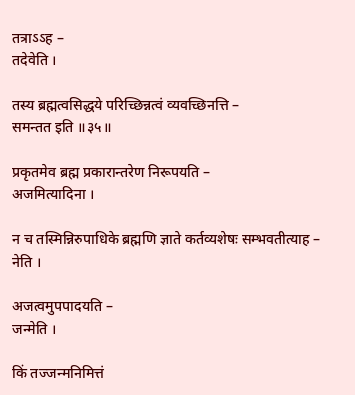तत्राऽऽह –
तदेवेति ।

तस्य ब्रह्मत्वसिद्धये परिच्छिन्नत्वं व्यवच्छिनत्ति –
समन्तत इति ॥३५॥

प्रकृतमेव ब्रह्म प्रकारान्तरेण निरूपयति –
अजमित्यादिना ।

न च तस्मिन्निरुपाधिके ब्रह्मणि ज्ञाते कर्तव्यशेषः सम्भवतीत्याह –
नेति ।

अजत्वमुपपादयति –
जन्मेति ।

किं तज्जन्मनिमित्तं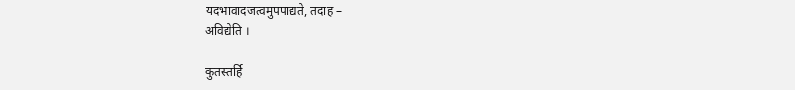यदभावादजत्वमुपपाद्यते, तदाह –
अविद्येति ।

कुतस्तर्हि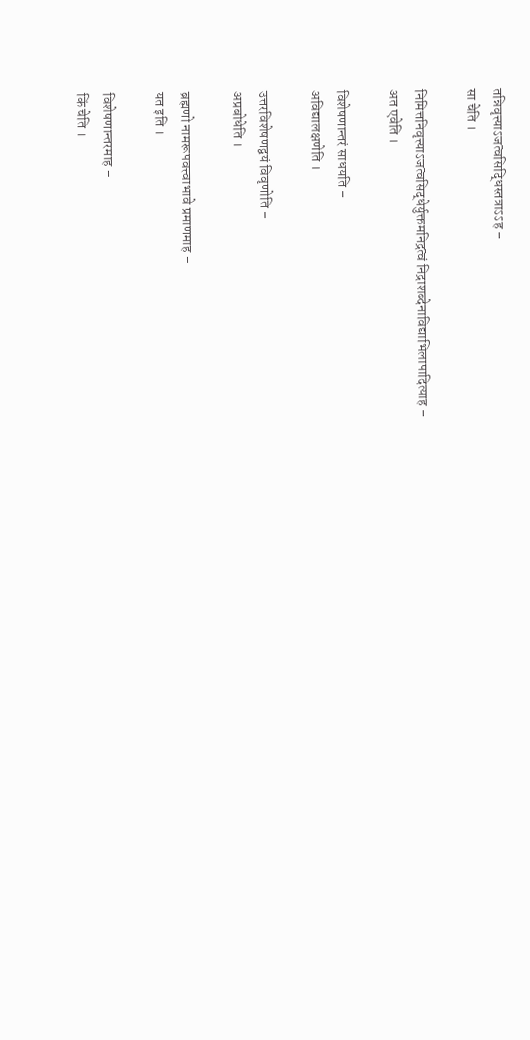तन्निवृत्त्याऽजत्वसिद्धिस्तत्राऽऽह –
सा चेति ।

निमित्तनिवृत्त्याऽजत्वसिद्धेर्युक्तमनिद्रत्वं निद्राशब्देनाविद्याभिलापादित्याह –
अत एवेति ।

विशेषणान्तरं साधयति –
अविद्यालक्षणेति ।

उत्तरविशेषणद्वयं विवृणोति –
अप्रबोधेति ।

ब्रह्मणो नामरूपवत्त्वाभावे प्रमाणमाह –
यत इति ।

विशेषणान्तरमाह –
किं चेति ।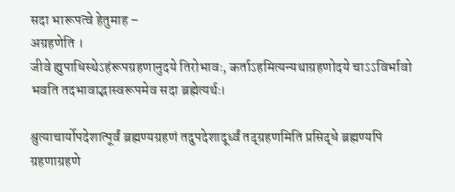सदा भारूपत्वे हेतुमाह –
अग्रहणेति ।
जीवे ह्युपाधिस्थेऽहंरूपग्रहणानुदये तिरोभावः, कर्ताऽहमित्यन्यथाग्रहणोदये चाऽऽविर्भावो भवति तदभावाद्भास्वरूपमेव सदा ब्रह्मेत्यर्थः।

श्रुत्याचार्योपदेशात्पूर्वं ब्रह्मण्यग्रहणं तदुपदेशादूर्ध्वं तद्ग्रहणमिति प्रसिद्धे ब्रह्मण्यपि ग्रहणाग्रहणे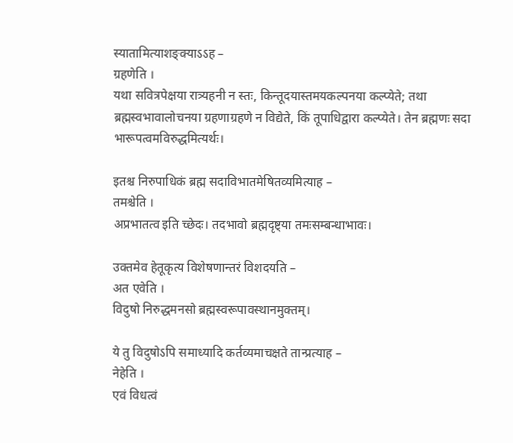स्यातामित्याशङ्क्याऽऽह –
ग्रहणेति ।
यथा सवित्रपेक्षया रात्र्यहनी न स्तः, किन्तूदयास्तमयकल्पनया कल्प्येते; तथा ब्रह्मस्वभावालोचनया ग्रहणाग्रहणे न विद्येते, किं तूपाधिद्वारा कल्प्येते। तेन ब्रह्मणः सदा भारूपत्वमविरुद्धमित्यर्थः।

इतश्च निरुपाधिकं ब्रह्म सदाविभातमेषितव्यमित्याह –
तमश्चेति ।
अप्रभातत्व इति च्छेदः। तदभावो ब्रह्मदृष्ट्या तमःसम्बन्धाभावः।

उक्तमेव हेतूकृत्य विशेषणान्तरं विशदयति –
अत एवेति ।
विदुषो निरुद्धमनसो ब्रह्मस्वरूपावस्थानमुक्तम्।

ये तु विदुषोऽपि समाध्यादि कर्तव्यमाचक्षते तान्प्रत्याह –
नेहेति ।
एवं विधत्वं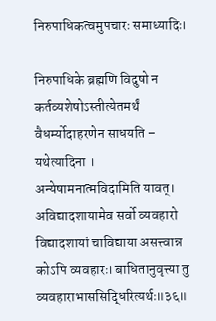निरुपाधिकत्वमुपचारः समाध्यादिः।

निरुपाधिके ब्रह्मणि विदुषो न कर्तव्यशेषोऽस्तीत्येतमर्थं वैधर्म्योदाहरणेन साधयति –
यथेत्यादिना ।
अन्येषामनात्मविदामिति यावत्। अविद्यादशायामेव सर्वो व्यवहारो विद्यादशायां चाविद्याया असत्त्वान्न कोऽपि व्यवहारः। बाधितानुवृत्त्या तु व्यवहाराभाससिद्धिरित्यर्थः॥३६॥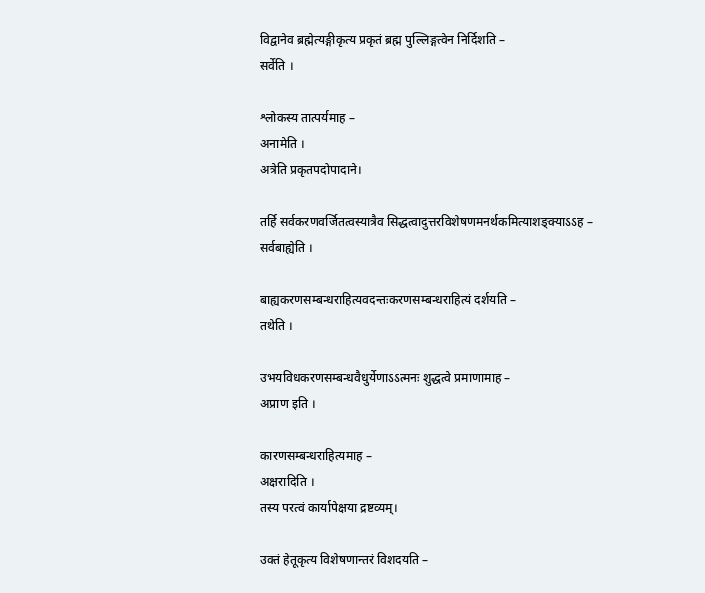विद्वानेव ब्रह्मेत्यङ्गीकृत्य प्रकृतं ब्रह्म पुल्लिङ्गत्वेन निर्दिशति –
सर्वेति ।

श्लोकस्य तात्पर्यमाह –
अनामेति ।
अत्रेति प्रकृतपदोपादाने।

तर्हि सर्वकरणवर्जितत्वस्यात्रैव सिद्धत्वादुत्तरविशेषणमनर्थकमित्याशङ्क्याऽऽह –
सर्वबाह्येति ।

बाह्यकरणसम्बन्धराहित्यवदन्तःकरणसम्बन्धराहित्यं दर्शयति –
तथेति ।

उभयविधकरणसम्बन्धवैधुर्येणाऽऽत्मनः शुद्धत्वे प्रमाणामाह –
अप्राण इति ।

कारणसम्बन्धराहित्यमाह –
अक्षरादिति ।
तस्य परत्वं कार्यापेक्षया द्रष्टव्यम्।

उक्तं हेतूकृत्य विशेषणान्तरं विशदयति –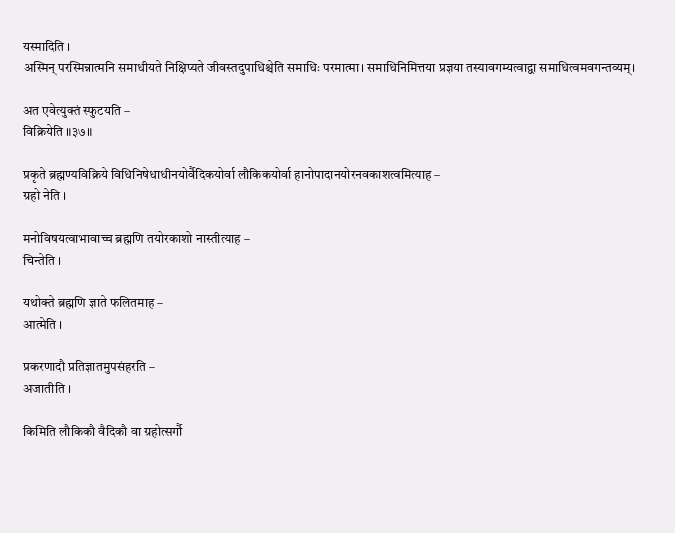यस्मादिति ।
अस्मिन् परस्मिन्नात्मनि समाधीयते निक्षिप्यते जीवस्तदुपाधिश्चेति समाधिः परमात्मा। समाधिनिमित्तया प्रज्ञया तस्यावगम्यत्वाद्वा समाधित्वमवगन्तव्यम्।

अत एवेत्युक्तं स्फुटयति –
विक्रियेति ॥३७॥

प्रकृते ब्रह्मण्यविक्रिये विधिनिषेधाधीनयोर्वैदिकयोर्वा लौकिकयोर्वा हानोपादानयोरनवकाशत्वमित्याह –
ग्रहो नेति ।

मनोविषयत्वाभावाच्च ब्रह्मणि तयोरकाशो नास्तीत्याह –
चिन्तेति ।

यथोक्ते ब्रह्मणि ज्ञाते फलितमाह –
आत्मेति ।

प्रकरणादौ प्रतिज्ञातमुपसंहरति –
अजातीति ।

किमिति लौकिकौ वैदिकौ वा ग्रहोत्सर्गौ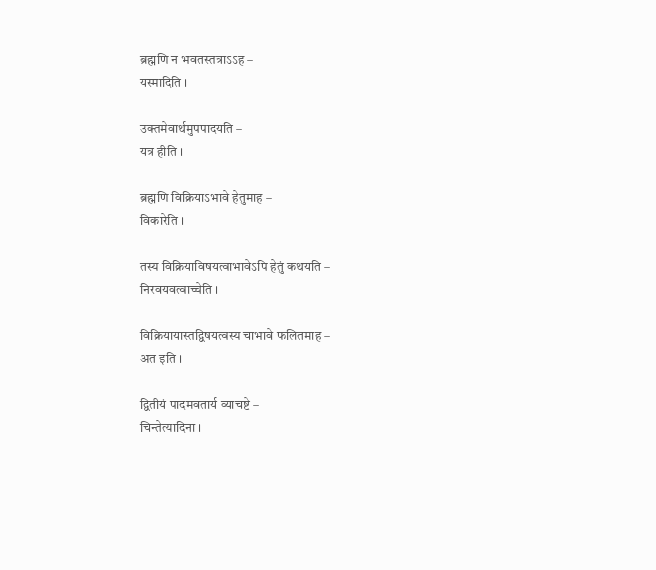ब्रह्मणि न भवतस्तत्राऽऽह –
यस्मादिति ।

उक्तमेवार्थमुपपादयति –
यत्र हीति ।

ब्रह्मणि विक्रियाऽभावे हेतुमाह –
विकारेति ।

तस्य विक्रियाविषयत्वाभावेऽपि हेतुं कथयति –
निरवयवत्वाच्चेति ।

विक्रियायास्तद्विषयत्वस्य चाभावे फलितमाह –
अत इति ।

द्वितीयं पादमवतार्य व्याचष्टे –
चिन्तेत्यादिना ।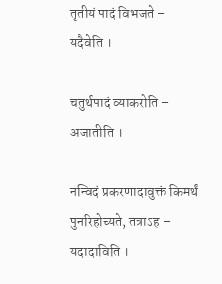तृतीयं पादं विभजते –
यदैवेति ।

चतुर्थपादं व्याकरोति –
अजातीति ।

नन्विदं प्रकरणादावुक्तं किमर्थं पुनरिहोच्यते, तत्राऽह –
यदादाविति ।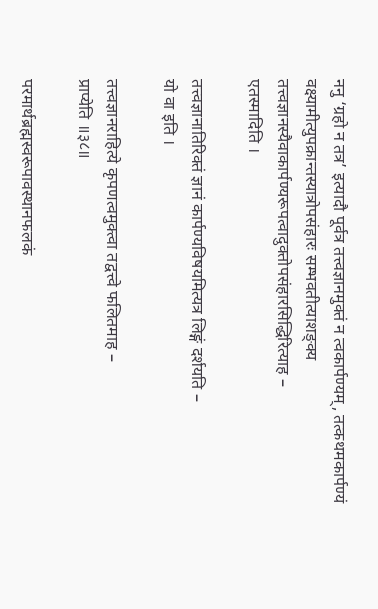ननु ‘ग्रहो न तत्र’ इत्यादौ पूर्वत्र तत्त्वज्ञानमुक्तं न त्वकार्पण्यम्, तत्कथमकार्पण्यं वक्ष्यामीत्युपक्रान्तस्यात्रोपसंहारः सम्भवतीत्याशङ्क्य तत्त्वज्ञानस्यैवाकार्पण्यरूपत्वादुक्तोपसंहारसिद्धिरित्याह –
एतस्मादिति ।

तत्त्वज्ञानातिरिक्तं ज्ञानं कार्पण्यविषयमित्यत्र लिङ्गं दर्शयति –
यो वा इति ।

तत्त्वज्ञानराहित्ये कृपणत्वमुक्त्वा तद्वत्त्वे फलितमाह –
प्राप्येति ॥३८॥

परमार्थब्रह्मस्वरूपावस्थानफलकं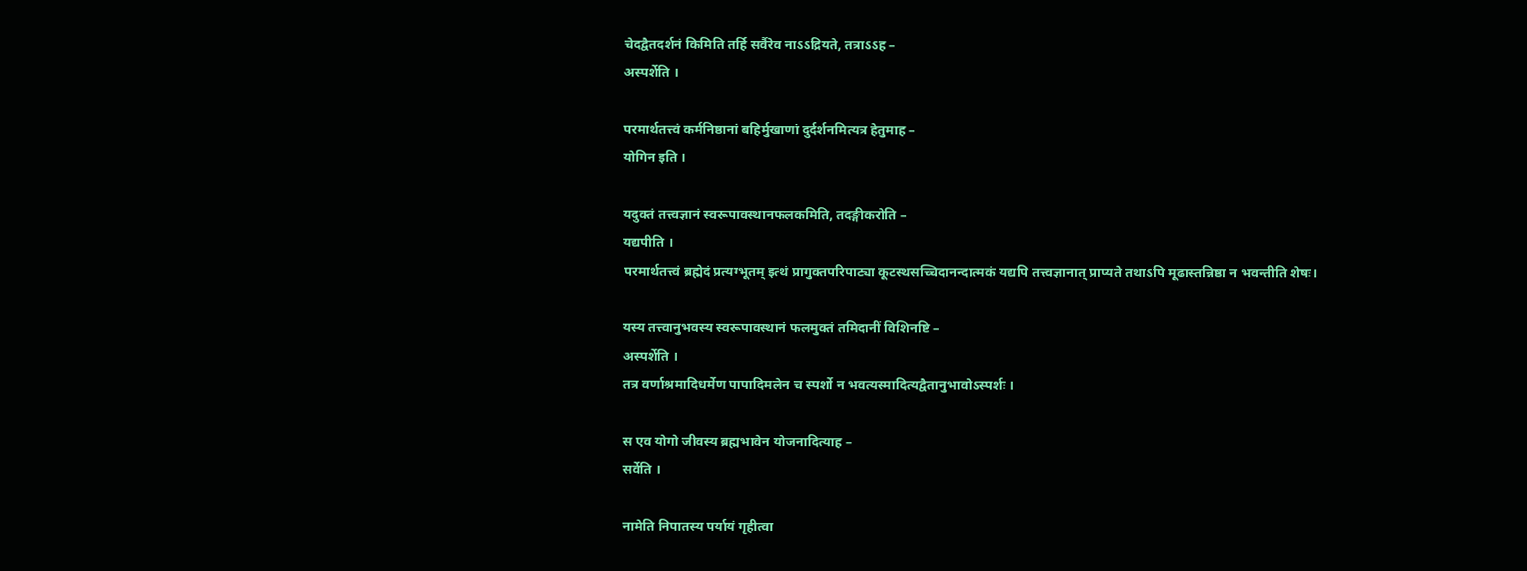चेदद्वैतदर्शनं किमिति तर्हि सर्वैरेव नाऽऽद्रियते, तत्राऽऽह –
अस्पर्शेति ।

परमार्थतत्त्वं कर्मनिष्ठानां बहिर्मुखाणां दुर्दर्शनमित्यत्र हेतुमाह –
योगिन इति ।

यदुक्तं तत्त्वज्ञानं स्वरूपावस्थानफलकमिति, तदङ्गीकरोति –
यद्यपीति ।
परमार्थतत्त्वं ब्रह्मेदं प्रत्यग्भूतम् इत्थं प्रागुक्तपरिपाट्या कूटस्थसच्चिदानन्दात्मकं यद्यपि तत्त्वज्ञानात् प्राप्यते तथाऽपि मूढास्तन्निष्ठा न भवन्तीति शेषः।

यस्य तत्त्वानुभवस्य स्वरूपावस्थानं फलमुक्तं तमिदानीं विशिनष्टि –
अस्पर्शेति ।
तत्र वर्णाश्रमादिधर्मेण पापादिमलेन च स्पर्शो न भवत्यस्मादित्यद्वैतानुभावोऽस्पर्शः ।

स एव योगो जीवस्य ब्रह्मभावेन योजनादित्याह –
सर्वेति ।

नामेति निपातस्य पर्यायं गृहीत्वा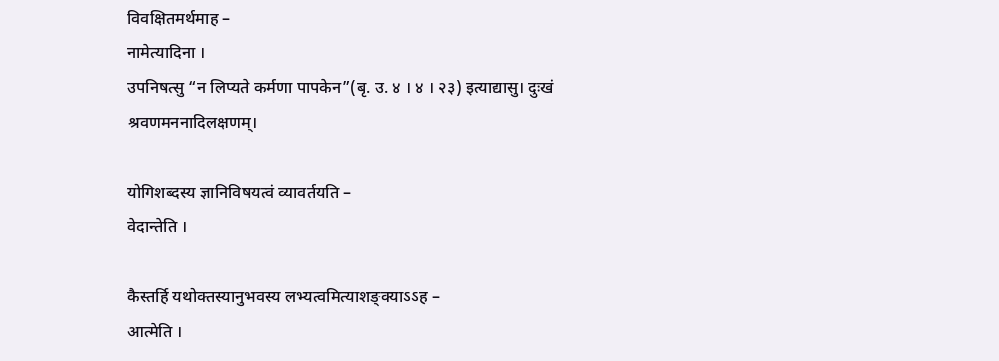विवक्षितमर्थमाह –
नामेत्यादिना ।
उपनिषत्सु “न लिप्यते कर्मणा पापकेन”(बृ. उ. ४ । ४ । २३) इत्याद्यासु। दुःखं श्रवणमननादिलक्षणम्।

योगिशब्दस्य ज्ञानिविषयत्वं व्यावर्तयति –
वेदान्तेति ।

कैस्तर्हि यथोक्तस्यानुभवस्य लभ्यत्वमित्याशङ्क्याऽऽह –
आत्मेति ।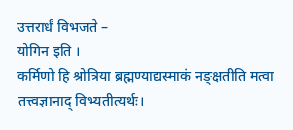उत्तरार्धं विभजते –
योगिन इति ।
कर्मिणो हि श्रोत्रिया ब्रह्मण्याद्यस्माकं नङ्क्षतीति मत्वा तत्त्वज्ञानाद् विभ्यतीत्यर्थः।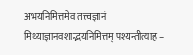अभयनिमित्तमेव तत्त्वज्ञानं मिथ्याज्ञानवशाद्भयनिमित्तम् पश्यन्तीत्याह –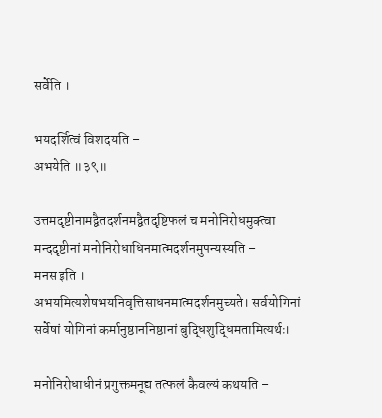सर्वेति ।

भयदर्शित्वं विशदयति –
अभयेति ॥३९॥

उत्तमदृष्टीनामद्वैतदर्शनमद्वैतदृष्टिफलं च मनोनिरोधमुक्त्वा मन्ददृष्टीनां मनोनिरोधाधिनमात्मदर्शनमुपन्यस्यति –
मनस इति ।
अभयमित्यशेषभयनिवृत्तिसाधनमात्मदर्शनमुच्यते। सर्वयोगिनां सर्वेषां योगिनां कर्मानुष्ठाननिष्ठानां बुद्धिशुद्धिमतामित्यर्थः।

मनोनिरोधाधीनं प्रगुक्तमनूद्य तत्फलं कैवल्यं कथयति –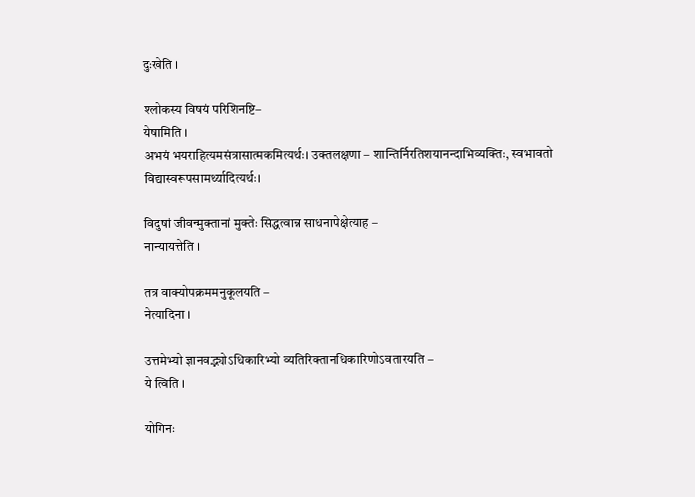दुःखेति ।

श्लोकस्य विषयं परिशिनष्टि–
येषामिति ।
अभयं भयराहित्यमसंत्रासात्मकमित्यर्थः। उक्तलक्षणा – शान्तिर्निरतिशयानन्दाभिव्यक्तिः, स्वभावतो विद्यास्वरूपसामर्थ्यादित्यर्थः।

विदुषां जीवन्मुक्तानां मुक्तेः सिद्धत्वान्न साधनापेक्षेत्याह –
नान्यायत्तेति ।

तत्र वाक्योपक्रममनुकूलयति –
नेत्यादिना ।

उत्तमेभ्यो ज्ञानवद्भ्योऽधिकारिभ्यो व्यतिरिक्तानधिकारिणोऽवतारयति –
ये त्विति ।

योगिनः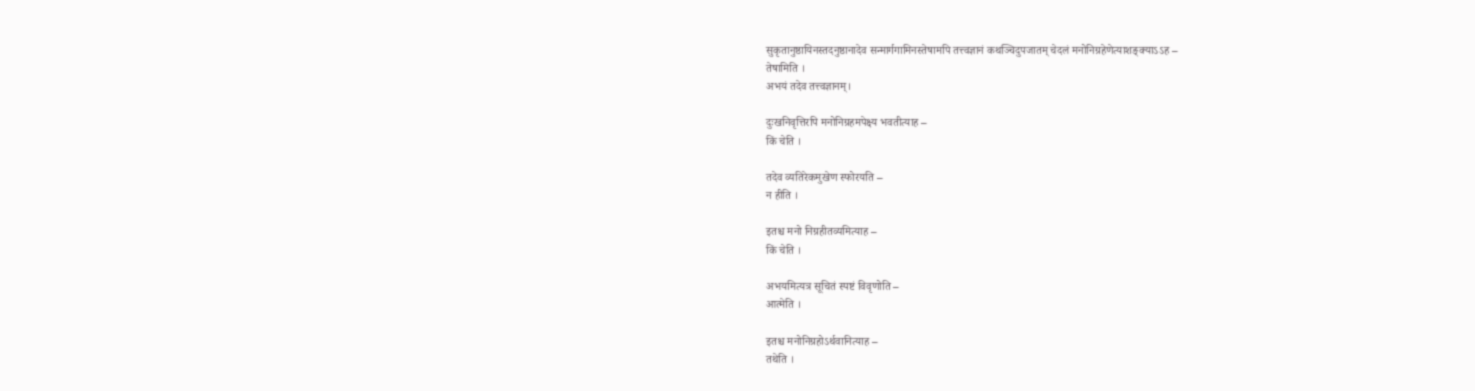सुकृतानुष्ठायिनस्तदनुष्ठानादेव सन्मार्गगामिनस्तेषामपि तत्त्वज्ञानं कथञ्चिदुपजातम् चेदलं मनोनिग्रहेणेत्याशङ्क्याऽऽह –
तेषामिति ।
अभयं तदेव तत्त्वज्ञानम्।

दुःखनिवृत्तिरपि मनोनिग्रहमपेक्ष्य भवतीत्याह –
किं चेति ।

तदेव व्यतिरेकमुखेण स्फोरयति –
न हीति ।

इतश्च मनो निग्रहीतव्यमित्याह –
किं चेति ।

अभयमित्यत्र सूचितं स्पष्टं विवृणोति –
आत्मेति ।

इतश्च मनोनिग्रहोऽर्थवानित्याह –
तथेति ।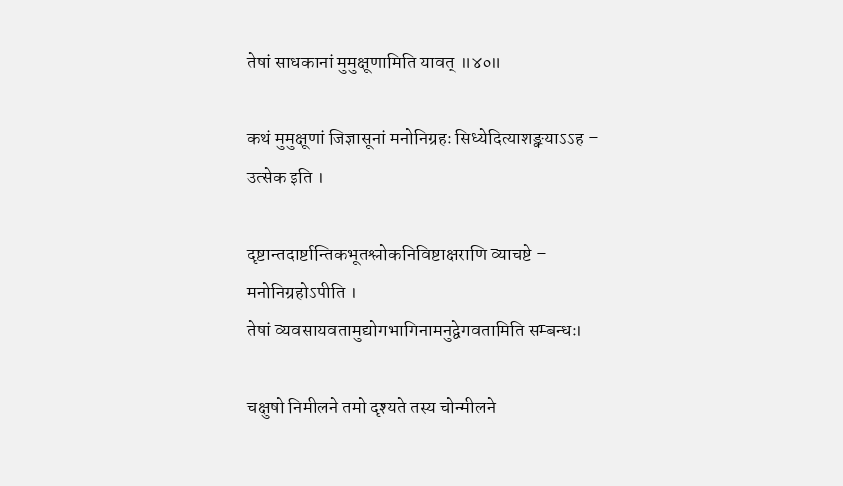तेषां साधकानां मुमुक्षूणामिति यावत् ॥४०॥

कथं मुमुक्षूणां जिज्ञासूनां मनोनिग्रहः सिध्येदित्याशङ्क्याऽऽह –
उत्सेक इति ।

दृष्टान्तदार्ष्टान्तिकभूतश्लोकनिविष्टाक्षराणि व्याचष्टे –
मनोनिग्रहोऽपीति ।
तेषां व्यवसायवतामुद्योगभागिनामनुद्वेगवतामिति सम्बन्धः।

चक्षुषो निमीलने तमो दृश्यते तस्य चोन्मीलने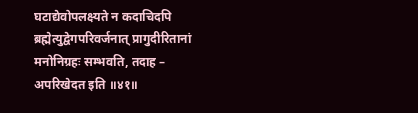घटाद्येवोपलक्ष्यते न कदाचिदपि ब्रह्मेत्युद्वेगपरिवर्जनात् प्रागुदीरितानां मनोनिग्रहः सम्भवति, तदाह –
अपरिखेदत इति ॥४१॥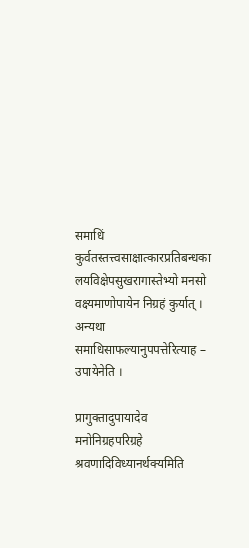समाधिं कुर्वतस्तत्त्वसाक्षात्कारप्रतिबन्धका लयविक्षेपसुखरागास्तेभ्यो मनसो वक्ष्यमाणोपायेन निग्रहं कुर्यात् । अन्यथा समाधिसाफल्यानुपपत्तेरित्याह –
उपायेनेति ।

प्रागुक्तादुपायादेव मनोनिग्रहपरिग्रहे श्रवणादिविध्यानर्थक्यमिति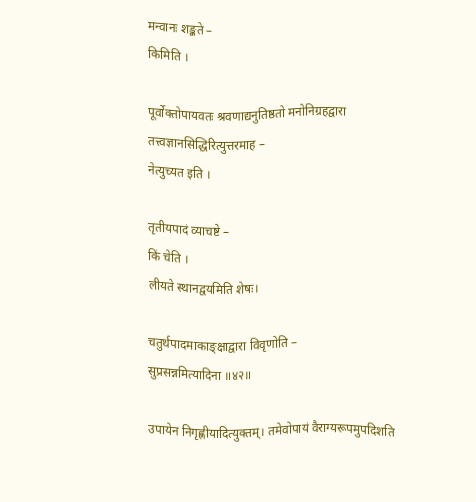मन्वानः शङ्कते –
किमिति ।

पूर्वोक्तोपायवतः श्रवणाद्यनुतिष्ठतो मनोनिग्रहद्वारा तत्त्वज्ञानसिद्धिरित्युत्तरमाह –
नेत्युच्यत इति ।

तृतीयपादं व्याचष्टे –
किं चेति ।
लीयते स्थानद्वयमिति शेषः।

चतुर्थपादमाकाङ्क्षाद्वारा विवृणोति –
सुप्रसन्नमित्यादिना ॥४२॥

उपायेन निगृह्णीयादित्युक्तम्। तमेवोपायं वैराग्यरूपमुपदिशति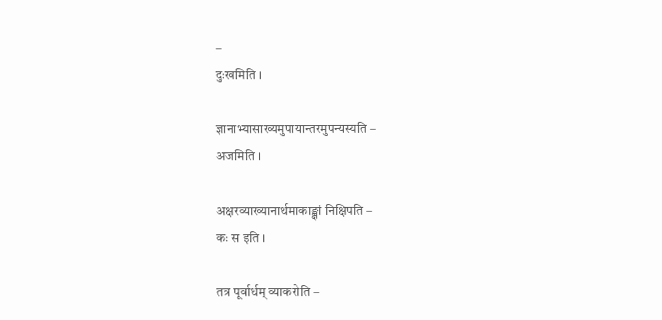–
दुःखमिति ।

ज्ञानाभ्यासाख्यमुपायान्तरमुपन्यस्यति –
अजमिति ।

अक्षरव्याख्यानार्थमाकाङ्क्षां निक्षिपति –
कः स इति ।

तत्र पूर्वार्धम् व्याकरोति –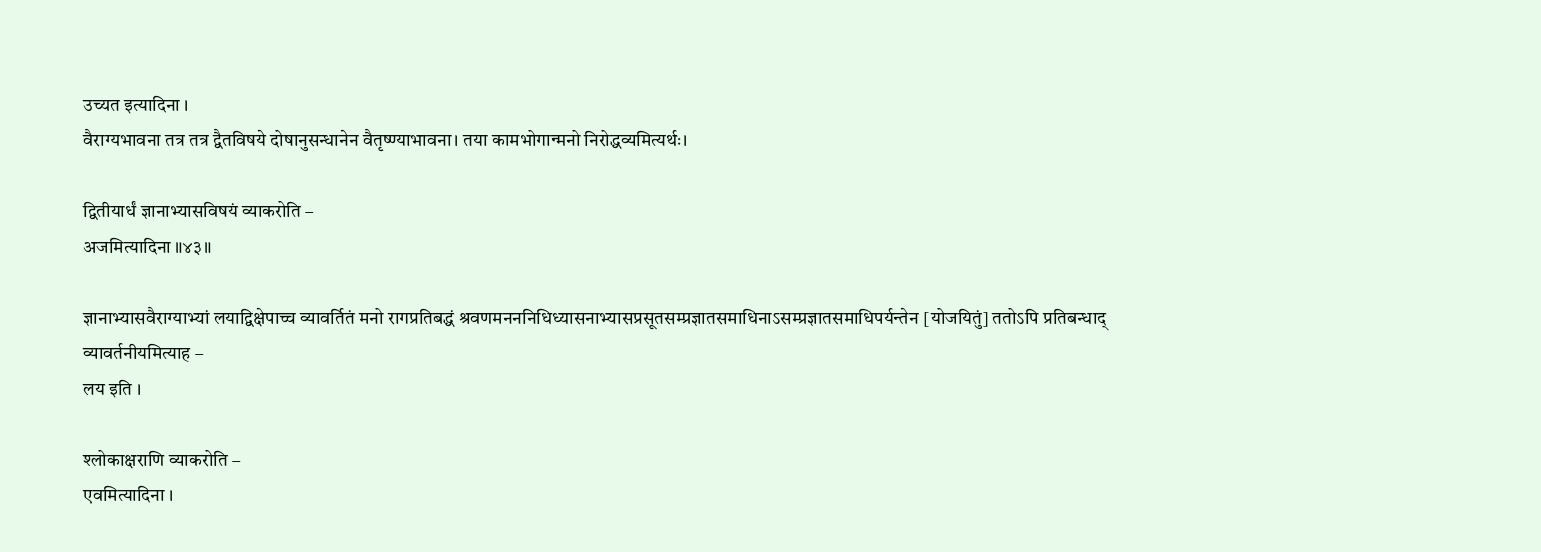उच्यत इत्यादिना ।
वैराग्यभावना तत्र तत्र द्वैतविषये दोषानुसन्धानेन वैतृष्ण्याभावना। तया कामभोगान्मनो निरोद्धव्यमित्यर्थः।

द्वितीयार्धं ज्ञानाभ्यासविषयं व्याकरोति –
अजमित्यादिना ॥४३॥

ज्ञानाभ्यासवैराग्याभ्यां लयाद्विक्षेपाच्च व्यावर्तितं मनो रागप्रतिबद्धं श्रवणमनननिधिध्यासनाभ्यासप्रसूतसम्प्रज्ञातसमाधिनाऽसम्प्रज्ञातसमाधिपर्यन्तेन [योजयितुं] ततोऽपि प्रतिबन्धाद् व्यावर्तनीयमित्याह –
लय इति ।

श्लोकाक्षराणि व्याकरोति –
एवमित्यादिना ।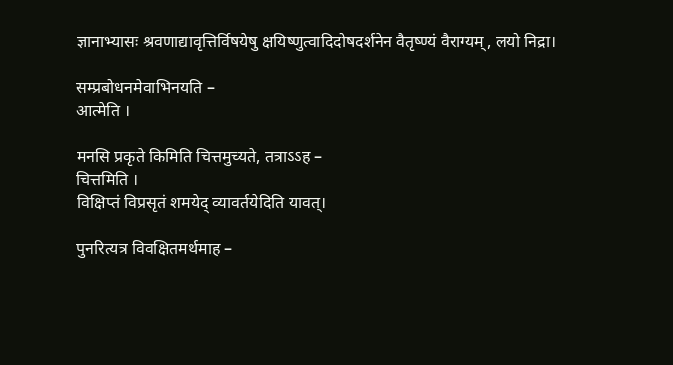ज्ञानाभ्यासः श्रवणाद्यावृत्तिर्विषयेषु क्षयिष्णुत्वादिदोषदर्शनेन वैतृष्ण्यं वैराग्यम्, लयो निद्रा।

सम्प्रबोधनमेवाभिनयति –
आत्मेति ।

मनसि प्रकृते किमिति चित्तमुच्यते, तत्राऽऽह –
चित्तमिति ।
विक्षिप्तं विप्रसृतं शमयेद् व्यावर्तयेदिति यावत्।

पुनरित्यत्र विवक्षितमर्थमाह –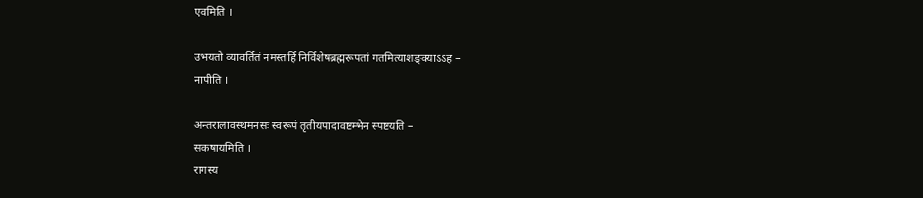एवमिति ।

उभयतो व्यावर्तितं नमस्तर्हि निर्विशेषब्रह्मरूपतां गतमित्याशङ्क्याऽऽह –
नापीति ।

अन्तरालावस्थमनसः स्वरूपं तृतीयपादावष्टम्भेन स्पष्टयति –
सकषायमिति ।
रागस्य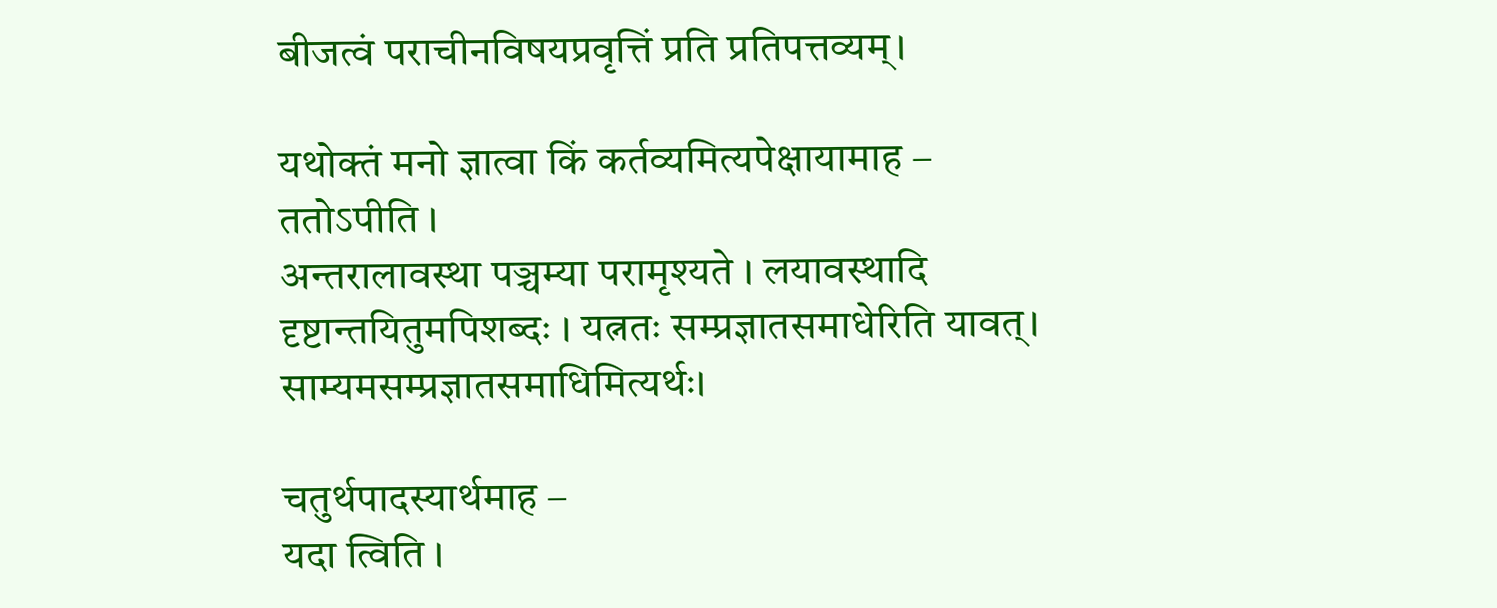बीजत्वं पराचीनविषयप्रवृत्तिं प्रति प्रतिपत्तव्यम्।

यथोक्तं मनो ज्ञात्वा किं कर्तव्यमित्यपेक्षायामाह –
ततोऽपीति ।
अन्तरालावस्था पञ्चम्या परामृश्यते । लयावस्थादि दृष्टान्तयितुमपिशब्दः । यत्नतः सम्प्रज्ञातसमाधेरिति यावत्। साम्यमसम्प्रज्ञातसमाधिमित्यर्थः।

चतुर्थपादस्यार्थमाह –
यदा त्विति ।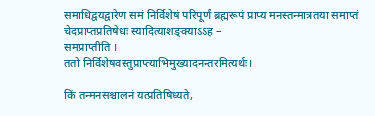समाधिद्वयद्वारेण समं निर्विशेषं परिपूर्णं ब्रह्मरूपं प्राप्य मनस्तन्मात्रतया समाप्तं चेदप्राप्तप्रतिषेधः स्यादित्याशङ्क्याऽऽह –
समप्राप्तीति ।
ततो निर्विशेषवस्तुप्राप्त्याभिमुख्यादनन्तरमित्यर्थः।

किं तन्मनसश्चालनं यत्प्रतिषिध्यते,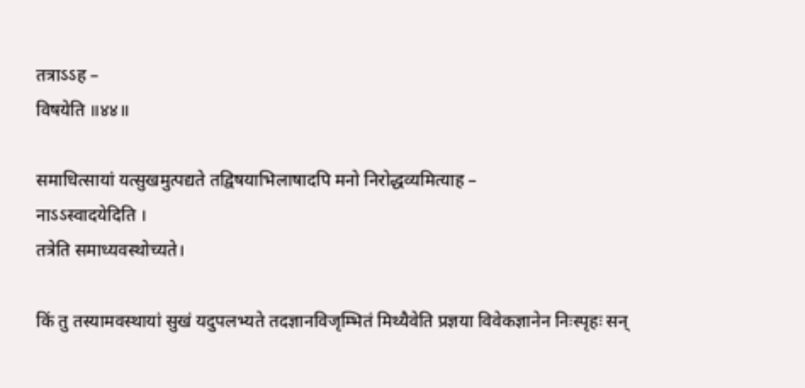तत्राऽऽह –
विषयेति ॥४४॥

समाधित्सायां यत्सुखमुत्पद्यते तद्विषयाभिलाषादपि मनो निरोद्धव्यमित्याह –
नाऽऽस्वादयेदिति ।
तत्रेति समाध्यवस्थोच्यते।

किं तु तस्यामवस्थायां सुखं यदुपलभ्यते तदज्ञानविजृम्भितं मिथ्यैवेति प्रज्ञया विवेकज्ञानेन निःस्पृहः सन्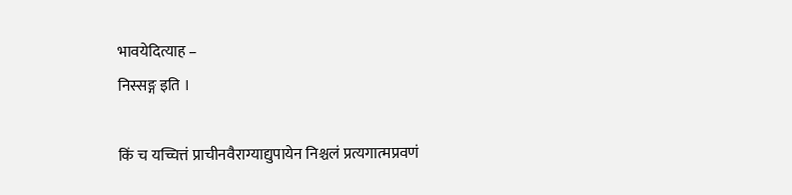भावयेदित्याह –
निस्सङ्ग इति ।

किं च यच्चित्तं प्राचीनवैराग्याद्युपायेन निश्चलं प्रत्यगात्मप्रवणं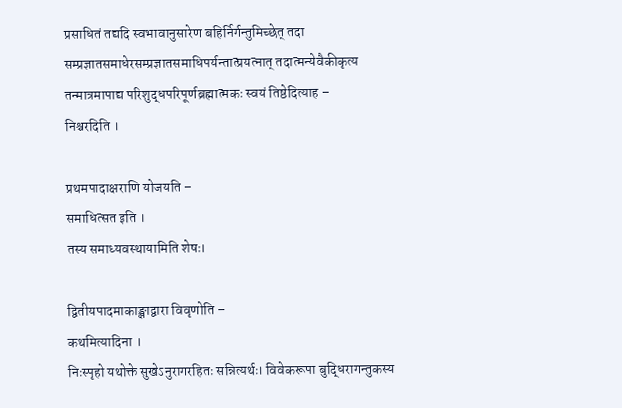प्रसाधितं तद्यदि स्वभावानुसारेण बहिर्निर्गन्तुमिच्छेत् तदा सम्प्रज्ञातसमाधेरसम्प्रज्ञातसमाधिपर्यन्तात्प्रयत्नात् तदात्मन्येवैकीकृत्य तन्मात्रमापाद्य परिशुद्धपरिपूर्णब्रह्मात्मकः स्वयं तिष्ठेदित्याह –
निश्चरदिति ।

प्रथमपादाक्षराणि योजयति –
समाधित्सत इति ।
तस्य समाध्यवस्थायामिति शेषः।

द्वितीयपादमाकाङ्क्षाद्वारा विवृणोति –
कथमित्यादिना ।
निःस्पृहो यथोक्ते सुखेऽनुरागरहितः सन्नित्यर्थः। विवेकरूपा बुद्धिरागन्तुकस्य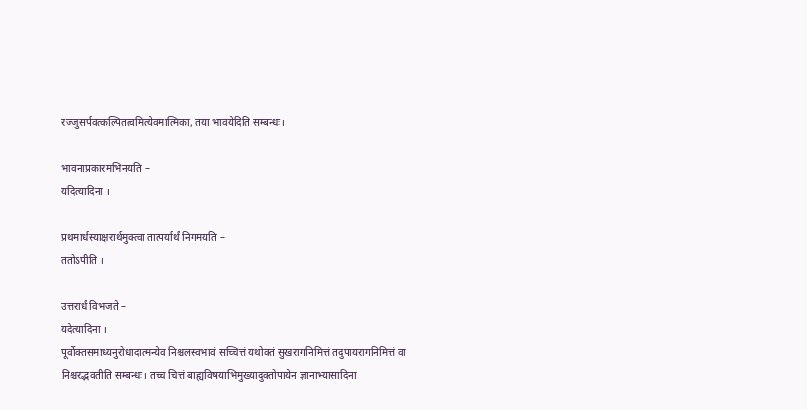रज्जुसर्पवत्कल्पितत्वमित्येवमात्मिका, तया भावयेदिति सम्बन्धः।

भावनाप्रकारमभिनयति –
यदित्यादिना ।

प्रथमार्धस्याक्षरार्थमुक्त्वा तात्पर्यार्थं निगमयति –
ततोऽपीति ।

उत्तरार्धं विभजते –
यदेत्यादिना ।
पूर्वोक्तसमाध्यनुरोधादात्मन्येव निश्चलस्वभावं सच्चित्तं यथोक्तं सुखरागनिमित्तं तदुपायरागनिमित्तं वा निश्चरद्भवतीति सम्बन्धः। तच्च चित्तं बाह्यविषयाभिमुख्यादुक्तोपायेन ज्ञानाभ्यासादिना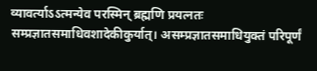व्यावर्त्याऽऽत्मन्येव परस्मिन् ब्रह्मणि प्रयत्नतः सम्प्रज्ञातसमाधिवशादेकीकुर्यात्। असम्प्रज्ञातसमाधियुक्तं परिपूर्णं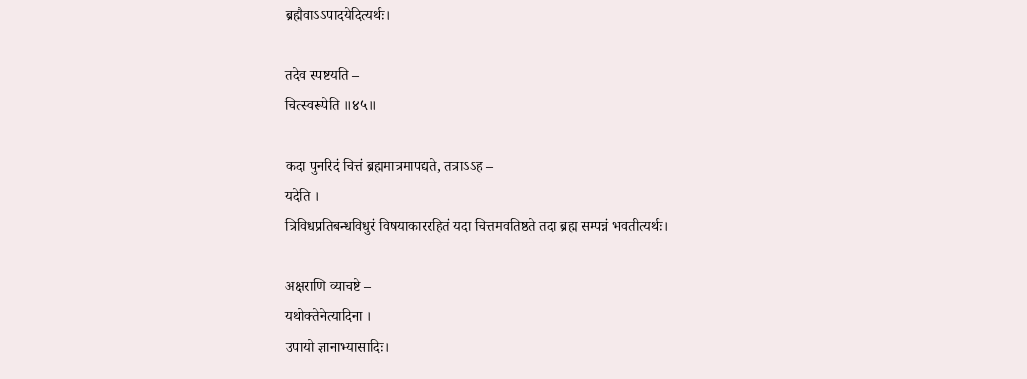ब्रह्मैवाऽऽपादयेदित्यर्थः।

तदेव स्पष्टयति –
चित्स्वरूपेति ॥४५॥

कदा पुनरिदं चित्तं ब्रह्ममात्रमापद्यते, तत्राऽऽह –
यदेति ।
त्रिविधप्रतिबन्धविधुरं विषयाकाररहितं यदा चित्तमवतिष्ठते तदा ब्रह्म सम्पन्नं भवतीत्यर्थः।

अक्षराणि व्याचष्टे –
यथोक्तेनेत्यादिना ।
उपायो ज्ञानाभ्यासादिः।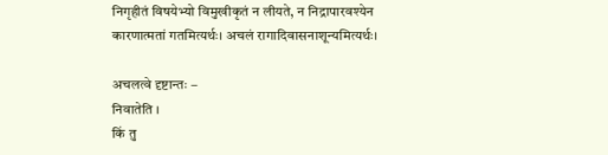निगृहीतं विषयेभ्यो विमुखीकृतं न लीयते, न निद्रापारवश्येन कारणात्मतां गतमित्यर्थः। अचलं रागादिवासनाशून्यमित्यर्थः।

अचलत्वे दृष्टान्तः –
निवातेति ।
किं तु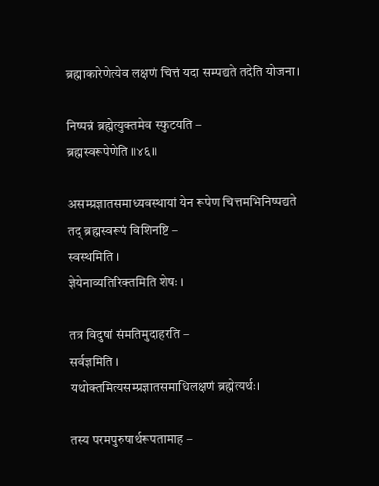ब्रह्माकारेणेत्येव लक्षणं चित्तं यदा सम्पद्यते तदेति योजना।

निष्पन्नं ब्रह्मेत्युक्तमेव स्फुटयति –
ब्रह्मस्वरूपेणेति ॥४६॥

असम्प्रज्ञातसमाध्यवस्थायां येन रूपेण चित्तमभिनिष्पद्यते तद् ब्रह्मस्वरूपं विशिनष्टि –
स्वस्थमिति ।
ज्ञेयेनाव्यतिरिक्तमिति शेषः ।

तत्र विदुषां संमतिमुदाहरति –
सर्वज्ञमिति ।
यथोक्तमित्यसम्प्रज्ञातसमाधिलक्षणं ब्रह्मेत्यर्थः।

तस्य परमपुरुषार्थरूपतामाह –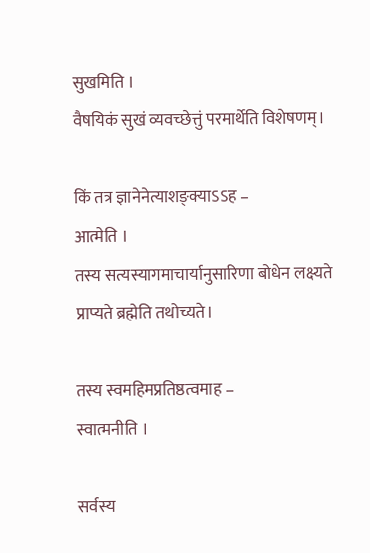सुखमिति ।
वैषयिकं सुखं व्यवच्छेत्तुं परमार्थेति विशेषणम्।

किं तत्र ज्ञानेनेत्याशङ्क्याऽऽह –
आत्मेति ।
तस्य सत्यस्यागमाचार्यानुसारिणा बोधेन लक्ष्यते प्राप्यते ब्रह्मेति तथोच्यते।

तस्य स्वमहिमप्रतिष्ठत्वमाह –
स्वात्मनीति ।

सर्वस्य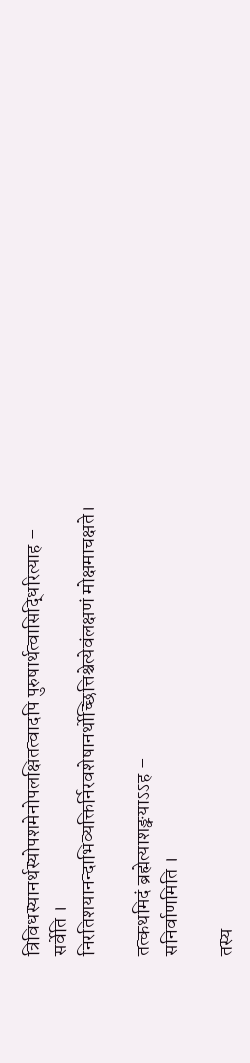त्रिविधस्यानर्थस्योपशमेनोपलक्षितत्वादपि पुरुषार्थत्वासिद्धिरित्याह –
सर्वेति ।
निरतिशयानन्दाभिव्यक्तिर्निरवशेषानर्थोच्छित्तिश्चेत्येवंलक्षणं मोक्षमाचक्षते।

तत्कथमिदं ब्रह्मेत्याशङ्क्याऽऽह –
सनिर्वाणमिति ।

तस्य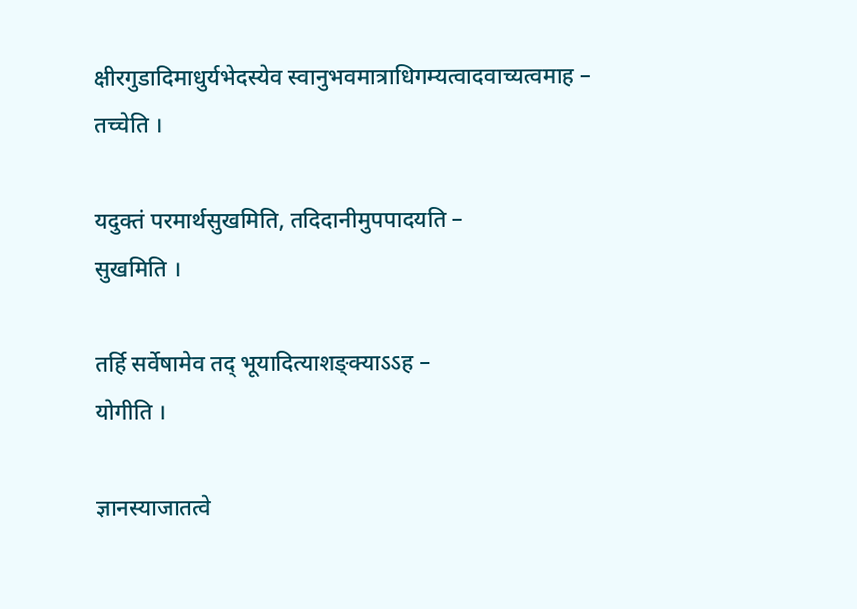क्षीरगुडादिमाधुर्यभेदस्येव स्वानुभवमात्राधिगम्यत्वादवाच्यत्वमाह –
तच्चेति ।

यदुक्तं परमार्थसुखमिति, तदिदानीमुपपादयति –
सुखमिति ।

तर्हि सर्वेषामेव तद् भूयादित्याशङ्क्याऽऽह –
योगीति ।

ज्ञानस्याजातत्वे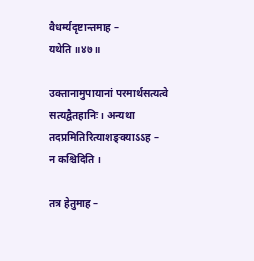वैधर्म्यदृष्टान्तमाह –
यथेति ॥४७॥

उक्तानामुपायानां परमार्थसत्यत्वे सत्यद्वैतहानिः। अन्यथा तदप्रमितिरित्याशङ्क्याऽऽह –
न कश्चिदिति ।

तत्र हेतुमाह –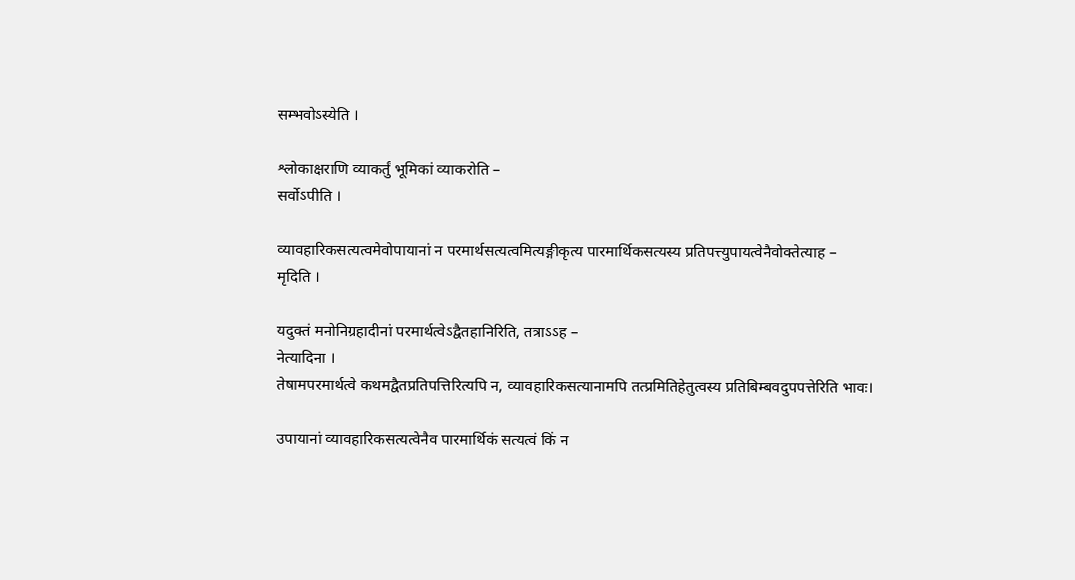सम्भवोऽस्येति ।

श्लोकाक्षराणि व्याकर्तुं भूमिकां व्याकरोति –
सर्वोऽपीति ।

व्यावहारिकसत्यत्वमेवोपायानां न परमार्थसत्यत्वमित्यङ्गीकृत्य पारमार्थिकसत्यस्य प्रतिपत्त्युपायत्वेनैवोक्तेत्याह –
मृदिति ।

यदुक्तं मनोनिग्रहादीनां परमार्थत्वेऽद्वैतहानिरिति, तत्राऽऽह –
नेत्यादिना ।
तेषामपरमार्थत्वे कथमद्वैतप्रतिपत्तिरित्यपि न, व्यावहारिकसत्यानामपि तत्प्रमितिहेतुत्वस्य प्रतिबिम्बवदुपपत्तेरिति भावः।

उपायानां व्यावहारिकसत्यत्वेनैव पारमार्थिकं सत्यत्वं किं न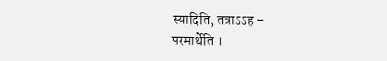स्यादिति, तत्राऽऽह –
परमार्थेति ।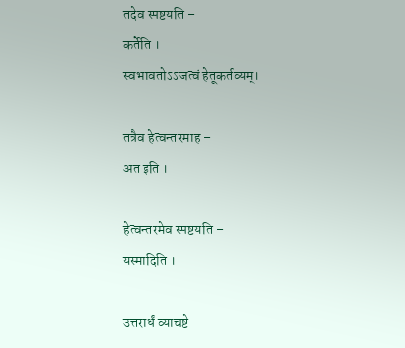तदेव स्पष्टयति –
कर्तेति ।
स्वभावतोऽऽजत्वं हेतूकर्तव्यम्।

तत्रैव हेत्वन्तरमाह –
अत इति ।

हेत्वन्तरमेव स्पष्टयति –
यस्मादिति ।

उत्तरार्धं व्याचष्टे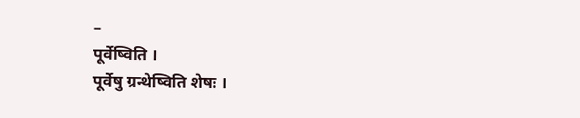–
पूर्वेष्विति ।
पूर्वेषु ग्रन्थेष्विति शेषः ।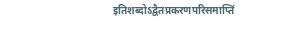इतिशब्दोऽद्वैतप्रकरणपरिसमाप्तिं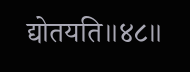द्योतयति॥४८॥